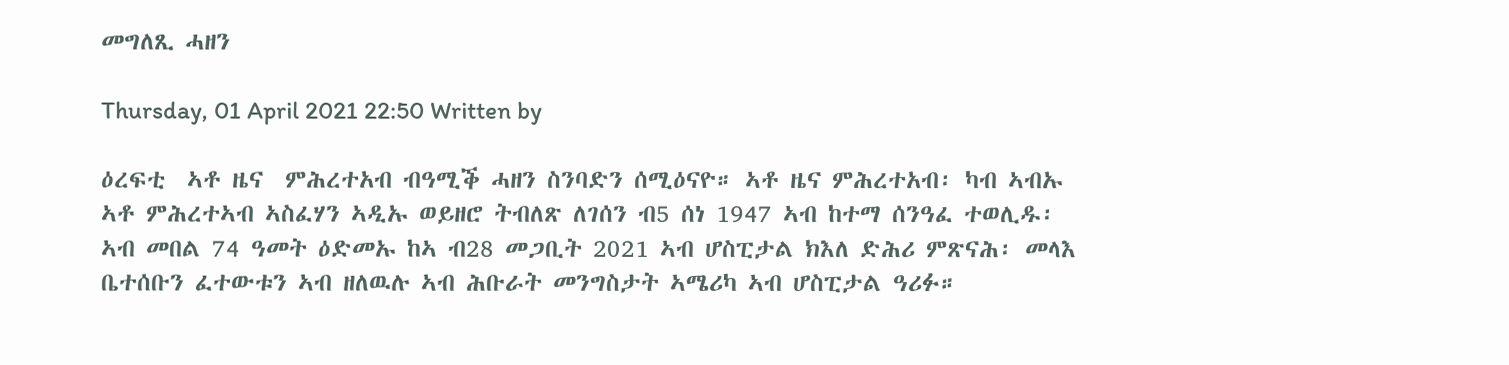መግለጺ ሓዘን

Thursday, 01 April 2021 22:50 Written by

ዕረፍቲ  ኣቶ ዜና  ምሕረተአብ ብዓሚቕ ሓዘን ስንባድን ሰሚዕናዮ። ኣቶ ዜና ምሕረተአብ፡ ካብ ኣብኡ ኣቶ ምሕረተኣብ ኣስፈሃን ኣዲኡ ወይዘሮ ትብለጽ ለገሰን ብ5 ሰነ 1947 ኣብ ከተማ ሰንዓፈ ተወሊዱ፡ ኣብ መበል 74 ዓመት ዕድመኡ ከኣ ብ28 መጋቢት 2021 ኣብ ሆስፒታል ክእለ ድሕሪ ምጽናሕ፡ መላእ ቤተሰቡን ፈተውቱን ኣብ ዘለዉሉ ኣብ ሕቡራት መንግስታት ኣሜሪካ ኣብ ሆስፒታል ዓሪፉ።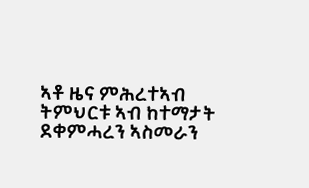ኣቶ ዜና ምሕረተኣብ ትምህርቱ ኣብ ከተማታት ደቀምሓረን ኣስመራን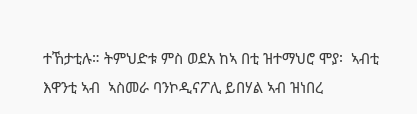ተኸታቲሉ። ትምህድቱ ምስ ወደአ ከኣ በቲ ዝተማህሮ ሞያ፡  ኣብቲ እዋንቲ ኣብ  ኣስመራ ባንኮዲናፖሊ ይበሃል ኣብ ዝነበረ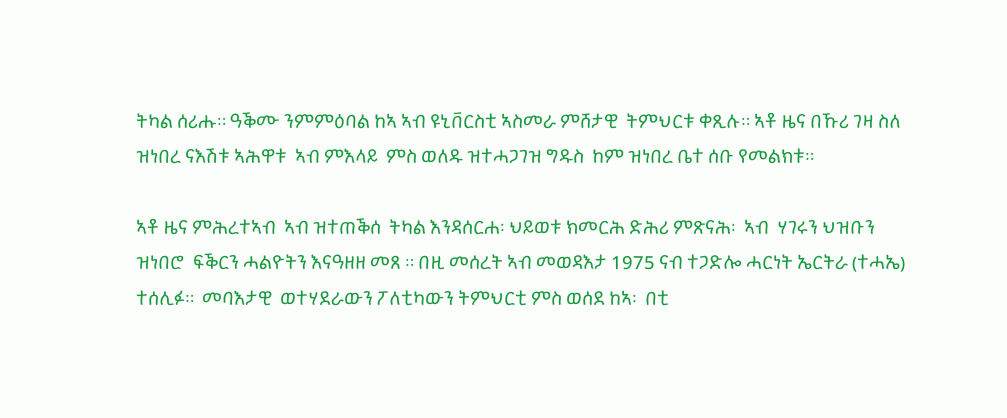ትካል ሰሪሑ። ዓቕሙ ንምምዕባል ከኣ ኣብ ዩኒቨርስቲ ኣስመራ ምሸታዊ  ትምህርቱ ቀጺሉ። ኣቶ ዜና በኹሪ ገዛ ስለ ዝነበረ ናእሽቱ ኣሕዋቱ  ኣብ ምእላይ  ምስ ወለዱ ዝተሓጋገዝ ግዱስ  ከም ዝነበረ ቤተ ሰቡ የመልክቱ።

ኣቶ ዜና ምሕረተኣብ  ኣብ ዝተጠቕሰ  ትካል እንዳሰርሐ፡ ህይወቱ ክመርሕ ድሕሪ ምጽናሕ፡  ኣብ  ሃገሩን ህዝቡን ዝነበሮ  ፍቕርን ሓልዮትን እናዓዘዘ መጸ ። በዚ መሰረት ኣብ መወዳእታ 1975 ናብ ተጋድሎ ሓርነት ኤርትራ (ተሓኤ) ተሰሊፉ።  መባእታዊ  ወተሃደራውን ፖለቲካውን ትምህርቲ ምስ ወሰደ ከኣ፡  በቲ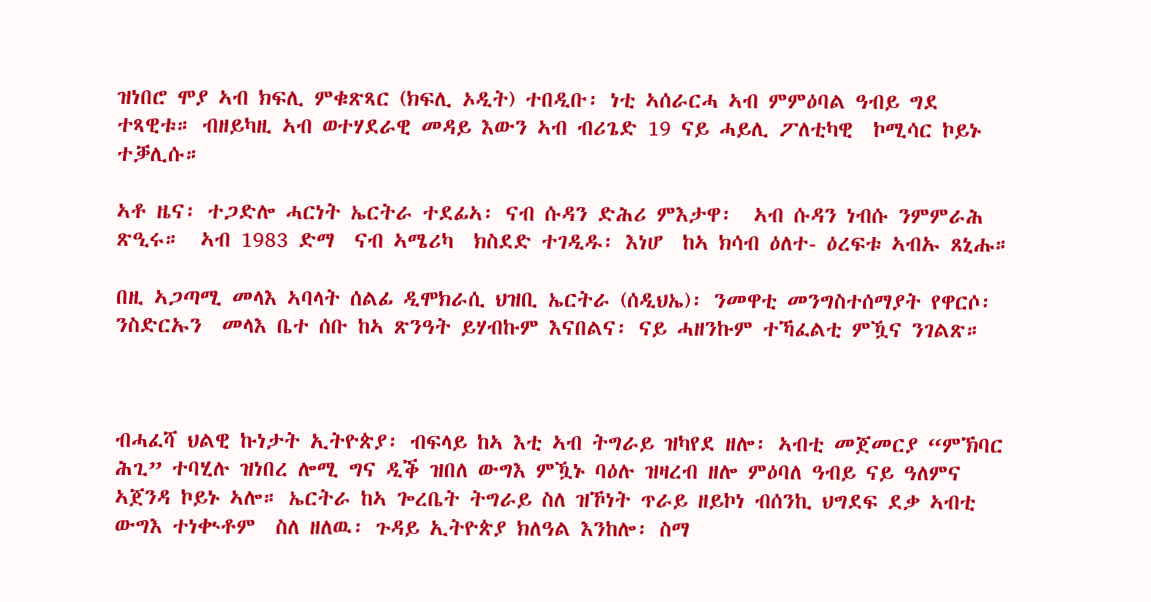ዝነበሮ ሞያ ኣብ ክፍሊ ምቁጽጻር (ክፍሊ ኦዲት) ተበዲቡ፡ ነቲ ኣሰራርሓ ኣብ ምምዕባል ዓብይ ግደ ተጻዊቱ። ብዘይካዚ ኣብ ወተሃደራዊ መዳይ እውን ኣብ ብሪጌድ 19 ናይ ሓይሊ ፖለቲካዊ  ኮሚሳር ኮይኑ ተቓሊሱ።

ኣቶ ዜና፡ ተጋድሎ ሓርነት ኤርትራ ተደፊኣ፡ ናብ ሱዳን ድሕሪ ምእታዋ፡  ኣብ ሱዳን ነብሱ ንምምራሕ ጽዒሩ።  ኣብ 1983 ድማ  ናብ ኣሜሪካ  ክስደድ ተገዲዱ፡ እነሆ  ከኣ ክሳብ ዕለተ- ዕረፍቱ ኣብኡ ጸኒሑ።

በዚ ኣጋጣሚ መላእ ኣባላት ሰልፊ ዲሞክራሲ ህዝቢ ኤርትራ (ሰዲህኤ)፡ ንመዋቲ መንግስተሰማያት የዋርሶ፡ ንስድርኡን  መላእ ቤተ ሰቡ ከኣ ጽንዓት ይሃብኩም እናበልና፡ ናይ ሓዘንኩም ተኻፈልቲ ምዃና ንገልጽ።



ብሓፈሻ ህልዊ ኩነታት ኢትዮጵያ፡ ብፍላይ ከኣ እቲ ኣብ ትግራይ ዝካየደ ዘሎ፡ ኣብቲ መጀመርያ “ምኽባር ሕጊ” ተባሂሉ ዝነበረ ሎሚ ግና ዲቕ ዝበለ ውግእ ምዃኑ ባዕሉ ዝዛረብ ዘሎ ምዕባለ ዓብይ ናይ ዓለምና ኣጀንዳ ኮይኑ ኣሎ። ኤርትራ ከኣ ጐረቤት ትግራይ ስለ ዝኾነት ጥራይ ዘይኮነ ብሰንኪ ህግደፍ ደቃ ኣብቲ ውግእ ተነቊቶም  ስለ ዘለዉ፡ ጉዳይ ኢትዮጵያ ክለዓል እንከሎ፡ ስማ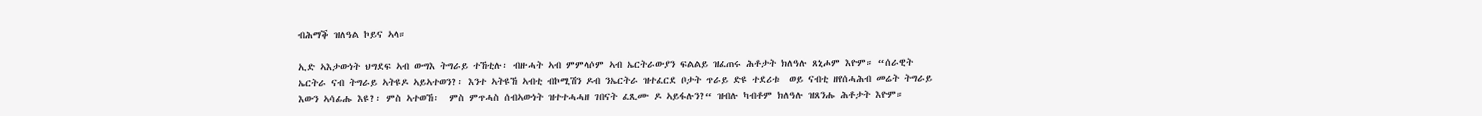ብሕማቕ ዝለዓል ኮይና ኣላ።

ኢድ ኣእታውነት ህግደፍ ኣብ ውግእ ትግራይ ተኸቲሉ፡ ብዙሓት ኣብ ምምላሶም ኣብ ኤርትራውያን ፍልልይ ዝፈጠሩ ሕቶታት ክለዓሉ ጸኒሖም እዮም። “ሰራዊት ኤርትራ ናብ ትግራይ ኣትዩዶ ኣይኣተወን?፡ እንተ ኣትዩኸ ኣብቲ ብኮሚሽን ዶብ ንኤርትራ ዝተፈርደ ቦታት ጥራይ ድዩ ተደሪቱ  ወይ ናብቲ ዘየሰሓሕብ መሬት ትግራይ እውን ኣሳፊሑ እዩ?፡ ምስ ኣተወኸ፡  ምስ ምጥሓስ ሰብኣውነት ዝተተሓሓዘ ገበናት ፈጺሙ ዶ ኣይፋሉን?“ ዝብሉ ካብቶም ክለዓሉ ዝጸንሑ ሕቶታት እዮም።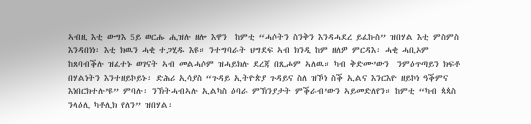ኣብዚ እቲ ውግእ 5ይ ወርሑ ሒዝሉ ዘሎ እዋን  ከምቲ “ሓሶትን ስንቅን እንዳሓደረ ይፈኩስ” ዝበሃል እቲ ምስምስ እንዳበነነ፡ እቲ ክዉን ሓቂ ተጋሂዱ እዩ። ንተግባራት ህግደፍ ኣብ ክንዲ ከም ዘለዎ ምርዳእ፡ ሓቂ ሓቢኦም ከጸባብቕሉ ዝፈተኑ ወገናት ኣብ መልሓሶም ዝሓይክሉ ደረጃ በጺሖም ኣለዉ። ካብ ቅድሙ’ውን  ንምዕጥጣይን ክፍቶ በሃልነትን እንተዘይኮይኑ፡ ድሕሪ ኢሳያስ “ጉዳይ ኢትዮጵያ ጉዳይና ስለ ዝኾነ ስቕ ኢልና እንርእዮ ዘይኮነ ዓቕምና እነበርክተሉ’ዩ” ምባሉ፡ ንኽትሓብኣሉ ኢልካስ ዕባራ ምኽንያታት ምቕራብ’ውን ኣይመድለየን። ከምቲ “ካብ ጳጳስ ንላዕሊ ካቶሊክ የለን” ዝበሃል፡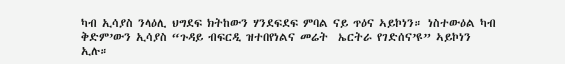ካብ ኢሳያስ ንላዕሊ ህግደፍ ክትከውን ሃንደፍደፍ ምባል ናይ ጥዕና ኣይኮነን። ነስተውዕል ካብ ቅድም’ውን ኢሳያስ “ጉዳይ ብፍርዲ ዝተበየነልና መሬት  ኤርትራ የገድሰና’ዩ” ኣይኮነን ኢሉ።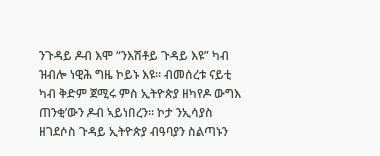ንጉዳይ ዶብ እሞ “ንእሽቶይ ጉዳይ እዩ” ካብ ዝብሎ ነዊሕ ግዜ ኮይኑ እዩ። ብመሰረቱ ናይቲ ካብ ቅድም ጀሚሩ ምስ ኢትዮጵያ ዘካየዶ ውግእ ጠንቂ’ውን ዶብ ኣይነበረን። ኮታ ንኢሳያስ  ዘገደሶስ ጉዳይ ኢትዮጵያ ብዓባያን ስልጣኑን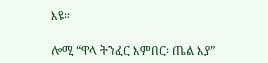እዩ።

ሎሚ “ዋላ ትንፈር እምበር፡ ጤል እያ”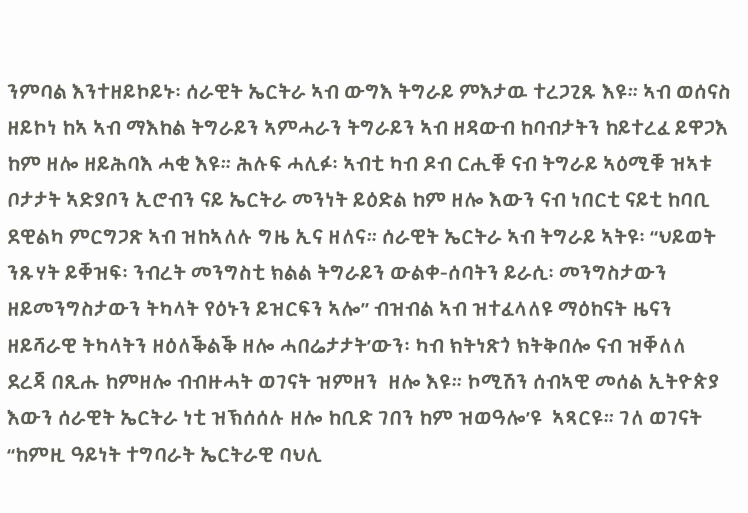ንምባል እንተዘይኮይኑ፡ ሰራዊት ኤርትራ ኣብ ውግእ ትግራይ ምእታዉ ተረጋጊጹ እዩ። ኣብ ወሰናስ ዘይኮነ ከኣ ኣብ ማእከል ትግራይን ኣምሓራን ትግራይን ኣብ ዘዳውብ ከባብታትን ከይተረፈ ይዋጋእ ከም ዘሎ ዘይሕባእ ሓቂ እዩ። ሕሉፍ ሓሊፉ፡ ኣብቲ ካብ ዶብ ርሒቑ ናብ ትግራይ ኣዕሚቑ ዝኣቱ ቦታታት ኣድያቦን ኢሮብን ናይ ኤርትራ መንነት ይዕድል ከም ዘሎ እውን ናብ ነበርቲ ናይቲ ከባቢ ደዊልካ ምርግጋጽ ኣብ ዝከኣለሉ ግዜ ኢና ዘለና። ሰራዊት ኤርትራ ኣብ ትግራይ ኣትዩ፡ “ህይወት ንጹሃት ይቐዝፍ፡ ንብረት መንግስቲ ክልል ትግራይን ውልቀ-ሰባትን ይራሲ፡ መንግስታውን ዘይመንግስታውን ትካላት የዕኑን ይዝርፍን ኣሎ” ብዝብል ኣብ ዝተፈላለዩ ማዕከናት ዜናን ዘይሻራዊ ትካላትን ዘዕለቕልቕ ዘሎ ሓበሬታታት’ውን፡ ካብ ክትነጽጎ ክትቅበሎ ናብ ዝቐለለ  ደረጃ በጺሑ ከምዘሎ ብብዙሓት ወገናት ዝምዘን  ዘሎ እዩ። ኮሚሽን ሰብኣዊ መሰል ኢትዮጵያ እውን ሰራዊት ኤርትራ ነቲ ዝኽሰሰሉ ዘሎ ከቢድ ገበን ከም ዝወዓሎ’ዩ  ኣጻርዩ። ገለ ወገናት “ከምዚ ዓይነት ተግባራት ኤርትራዊ ባህሊ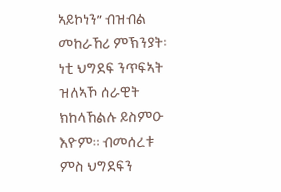ኣይኮነን” ብዝብል መከራኸሪ ምኽንያት፡ ነቲ ህግደፍ ንጥፍኣት ዝለኣኾ ሰራዊት ክከላኸልሉ ይስምዑ እዮም። ብመሰረቱ ምስ ህግደፍን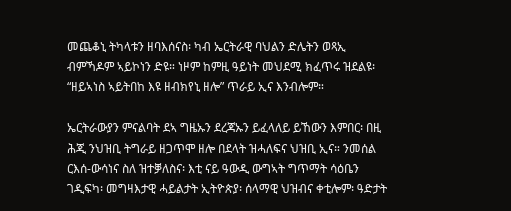መጨቆኒ ትካላቱን ዘባእሰናስ፡ ካብ ኤርትራዊ ባህልን ድሌትን ወጻኢ ብምኻዶም ኣይኮነን ድዩ። ነዞም ከምዚ ዓይነት መህደሚ ክፈጥሩ ዝደልዩ፡ “ዘይኣነስ ኣይትበከ እዩ ዘብክየኒ ዘሎ” ጥራይ ኢና እንብሎም።

ኤርትራውያን ምናልባት ደኣ ግዜኡን ደረጃኡን ይፈላለይ ይኸውን እምበር፡ በዚ ሕጂ ንህዝቢ ትግራይ ዘጋጥሞ ዘሎ በደላት ዝሓለፍና ህዝቢ ኢና። ንመሰል ርእሰ-ውሳነና ስለ ዝተቓለስና፡ እቲ ናይ ዓውዲ ውግኣት ግጥማት ሳዕቤን ገዲፍካ፡ መግዛእታዊ ሓይልታት ኢትዮጵያ፡ ሰላማዊ ህዝብና ቀቲሎም፡ ዓድታት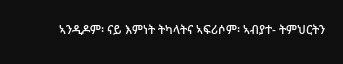ኣንዲዶም፡ ናይ እምነት ትካላትና ኣፍሪሶም፡ ኣብያተ- ትምህርትን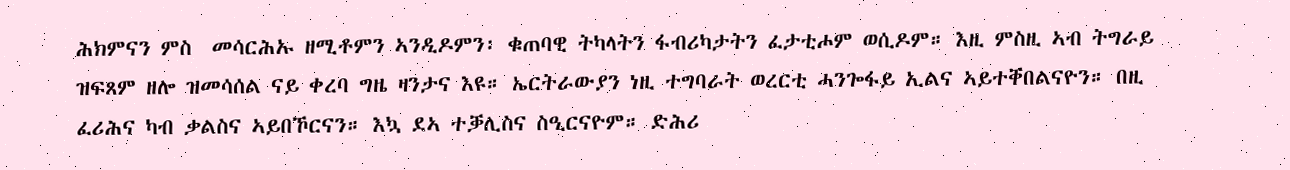ሕክምናን ምስ  መሳርሕኡ ዘሚቶምን ኣንዲዶምን፡ ቁጠባዊ ትካላትን ፋብሪካታትን ፈታቲሖም ወሲዶም። እዚ ምስዚ ኣብ ትግራይ ዝፍጸም ዘሎ ዝመሳሰል ናይ ቀረባ ግዜ ዛንታና እዩ። ኤርትራውያን ነዚ ተግባራት ወረርቲ ሓንጐፋይ ኢልና ኣይተቐበልናዮን። በዚ ፈሪሕና ካብ ቃልስና ኣይበኾርናን። እኳ ደኣ ተቓሊስና ስዒርናዮም። ድሕሪ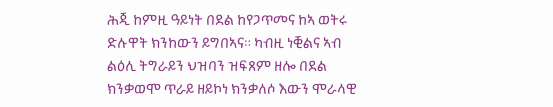ሕጂ ከምዚ ዓይነት በደል ከየጋጥመና ከኣ ወትሩ ድሉዋት ክንከውን ይግበኣና። ካብዚ ነቒልና ኣብ ልዕሊ ትግራይን ህዝባን ዝፍጸም ዘሎ በደል ክንቃወሞ ጥራይ ዘይኮነ ክንቃለሶ እውን ሞራላዊ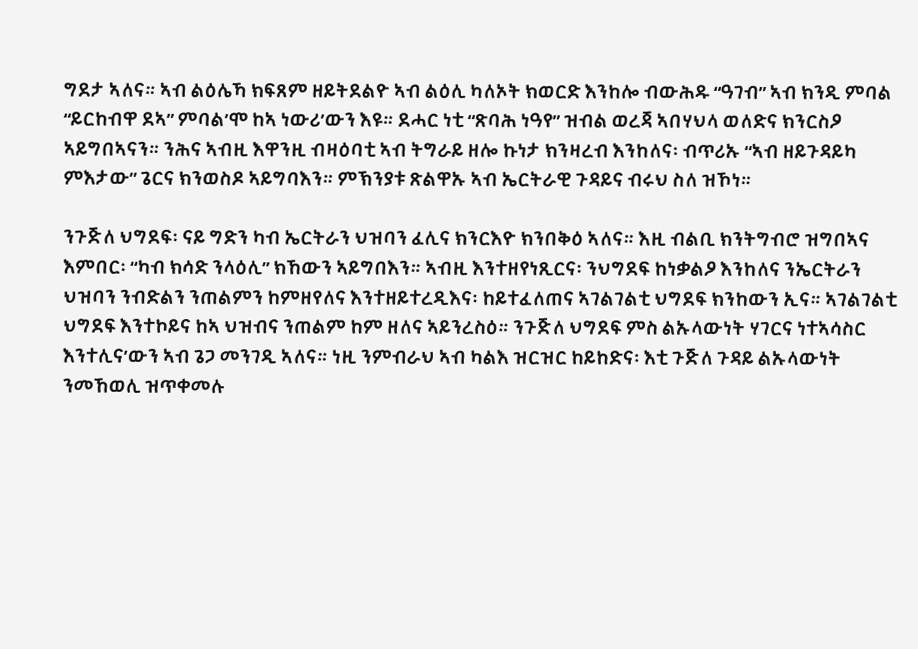ግደታ ኣለና። ኣብ ልዕሌኻ ክፍጸም ዘይትደልዮ ኣብ ልዕሊ ካለኦት ክወርድ እንከሎ ብውሕዱ “ዓገብ” ኣብ ክንዲ ምባል “ይርከብዋ ደኣ” ምባል’ሞ ከኣ ነውሪ’ውን እዩ። ደሓር ነቲ “ጽባሕ ነዓየ” ዝብል ወረጃ ኣበሃህላ ወለድና ክንርስዖ ኣይግበኣናን። ንሕና ኣብዚ እዋንዚ ብዛዕባቲ ኣብ ትግራይ ዘሎ ኩነታ ክንዛረብ እንከለና፡ ብጥሪኡ “ኣብ ዘይጉዳይካ ምእታው” ጌርና ክንወስዶ ኣይግባእን። ምኽንያቱ ጽልዋኡ ኣብ ኤርትራዊ ጉዳይና ብሩህ ስለ ዝኾነ።

ንጉጅለ ህግደፍ፡ ናይ ግድን ካብ ኤርትራን ህዝባን ፈሊና ክንርእዮ ክንበቅዕ ኣለና። እዚ ብልቢ ክንትግብሮ ዝግበኣና እምበር፡ “ካብ ክሳድ ንላዕሊ” ክኸውን ኣይግበእን። ኣብዚ እንተዘየነጺርና፡ ንህግደፍ ከነቃልዖ እንከለና ንኤርትራን ህዝባን ንብድልን ንጠልምን ከምዘየለና እንተዘይተረዲእና፡ ከይተፈለጠና ኣገልገልቲ ህግደፍ ክንከውን ኢና። ኣገልገልቲ ህግደፍ እንተኮይና ከኣ ህዝብና ንጠልም ከም ዘለና ኣይንረስዕ። ንጉጅለ ህግደፍ ምስ ልኡላውነት ሃገርና ነተኣሳስር እንተሊና’ውን ኣብ ጌጋ መንገዲ ኣለና። ነዚ ንምብራህ ኣብ ካልእ ዝርዝር ከይከድና፡ እቲ ጉጅለ ጉዳይ ልኡላውነት ንመኸወሊ ዝጥቀመሉ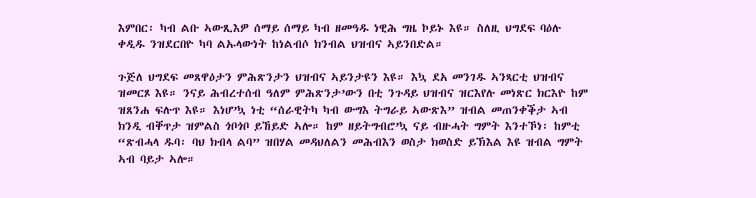እምበር፡ ካብ ልቡ ኣውጺእዎ ሰማይ ሰማይ ካብ ዘመዓዱ ነዊሕ ግዜ ኮይኑ እዩ። ስለዚ ህግደፍ ባዕሉ ቀዲዱ ንዝደርበዮ ካባ ልኡላውነት ከነልብሶ ክንብል ህዝብና ኣይንበድል።

ጉጅለ ህግደፍ መጸዋዕታን ምሕጽንታን ህዝብና ኣይንታዩን እዩ። እኳ ደአ መንገዱ ኣንጻርቲ ህዝብና ዝመርጾ እዩ። ንናይ ሕብረተሰብ ዓለም ምሕጽንታ’ውን በቲ ንጉዳይ ህዝብና ዝርእየሉ መነጽር ክርእዮ ከም ዝጸንሐ ፍሉጥ እዩ። እነሆ’ኳ ነቲ “ሰራዊትካ ካብ ውግእ ትግራይ ኣውጽእ” ዝብል መጠንቀቕታ ኣብ ክንዲ ብቐጥታ ዝምልስ ጎቦጎቦ ይኸይድ ኣሎ። ከም ዘይትግብሮ’ኳ ናይ ብዙሓት ግምት እንተኾነ፡ ከምቲ “ጽብሓላ ዱባ፡ ባህ ክብላ ልባ” ዝበሃል መዳህለልን መሕብእን ወስታ ክወስድ ይኽእል እዩ ዝብል ግምት ኣብ ባይታ ኣሎ።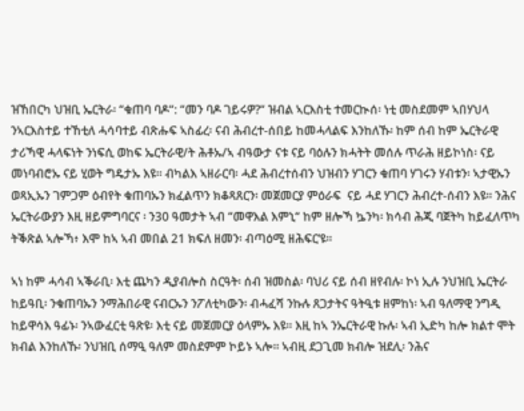ዝኸበርካ ህዝቢ ኤርትራ፡ “ቁጠባ ባዶ“: “መን ባዶ ገይሩዎ?“ ዝብል ኣርእስቲ ተመርኲሰ፡ ነቲ መስደመም ኣበሃህላ ንኣርእስተይ ተኸቲለ ሓሳባተይ ብጽሑፍ ኣስፊረ፡ ናብ ሕብረተ-ሰበይ ከመሓላልፍ እንከለኹ፡ ከም ሰብ ከም ኤርትራዊ ታሪኻዊ ሓላፍነት ንነፍሲ ወከፍ ኤርትራዊ/ት ሕቶኡ/ኣ ብዓውታ ናቱ ናይ ባዕሉን ክሓትት መሰሉ ጥራሕ ዘይኮነስ፡ ናይ መነባብሮኡ ናይ ሂወት ግዴታኡ እዩ። ብካልእ ኣዘራርባ፡ ሓደ ሕብረተሰብን ህዝብን ሃገርን ቁጠባ ሃገሩን ሃብቱን፡ ኣታዊኡን ወጻኢኡን ገምጋም ዕብየት ቁጠባኡን ክፈልጥን ክቆጻጸርን፡ መጀመርያ ምዕራፍ  ናይ ሓደ ሃገርን ሕብረተ-ሰብን እዩ። ንሕና ኤርትራውያን እዚ ዘይምግባርና ፡ ን30 ዓመታት ኣብ “መዋእል እምኒ“ ከም ዘሎኻ ኴንካ፡ ክሳብ ሕጂ ባጀትካ ከይፈለጥካ ትቕጽል ኣሎኻ፥ እሞ ከኣ ኣብ መበል 21 ክፍለ ዘመን፡ ብጣዕሚ ዘሕፍር‘ዩ።

ኣነ ከም ሓሳብ ኣቕራቢ፡ እቲ ጨካን ዲያብሎስ ስርዓት፡ ሰብ ዝመስል፡ ባህሪ ናይ ሰብ ዘየብሉ፡ ኮነ ኢሉ ንህዝቢ ኤርትራ ከይዓቢ፡ ንቁጠባኡን ንማሕበራዊ ናብርኡን ንፖለቲካውን፡ ብሓፈሻ ንኩሉ ጸጋታትና ዓትዒቱ ዘምከነ፡ ኣብ ዓለማዊ ንግዲ ከይዋሳእ ዓፊኑ፡ ንኣውፈርቲ ዓጽዩ፡ እቲ ናይ መጀመርያ ዕላምኡ እዩ። እዚ ከኣ ንኤርትራዊ ኩሉ፡ ኣብ ኢድካ ከሎ ክልተ ሞት ክብል እንከለኹ፡ ንህዝቢ ሰማዒ ዓለም መስደምም ኮይኑ ኣሎ። ኣብዚ ደጋጊመ ክብሎ ዝደሊ፡ ንሕና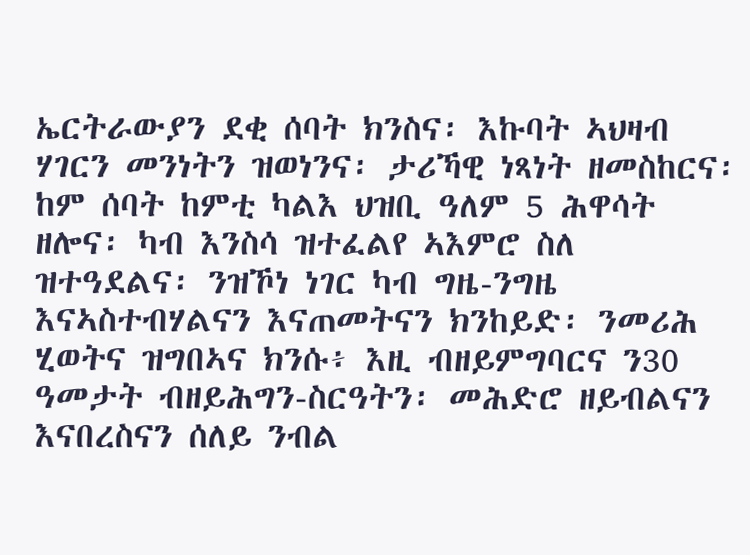ኤርትራውያን ደቂ ሰባት ክንስና፡ እኩባት ኣህዛብ ሃገርን መንነትን ዝወነንና፡ ታሪኻዊ ነጻነት ዘመስከርና፡ ከም ሰባት ከምቲ ካልእ ህዝቢ ዓለም 5 ሕዋሳት ዘሎና፡ ካብ እንስሳ ዝተፈልየ ኣእምሮ ስለ ዝተዓደልና፡ ንዝኾነ ነገር ካብ ግዜ-ንግዜ እናኣስተብሃልናን እናጠመትናን ክንከይድ፡ ንመሪሕ ሂወትና ዝግበኣና ክንሱ፥ እዚ ብዘይምግባርና ን30 ዓመታት ብዘይሕግን-ስርዓትን፡ መሕድሮ ዘይብልናን እናበረስናን ሰለይ ንብል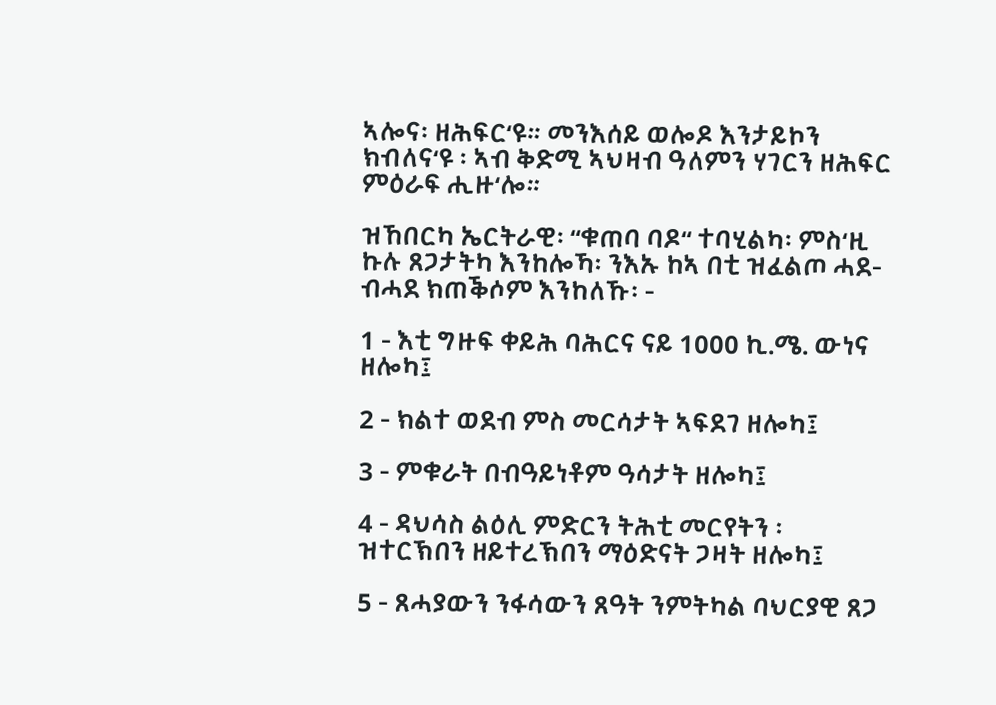ኣሎና፡ ዘሕፍር‘ዩ። መንእሰይ ወሎዶ እንታይኮን ክብለና‘ዩ ፡ ኣብ ቅድሚ ኣህዛብ ዓለምን ሃገርን ዘሕፍር ምዕራፍ ሒዙ‘ሎ።

ዝኸበርካ ኤርትራዊ፡ “ቁጠባ ባዶ“ ተባሂልካ፡ ምስ‘ዚ ኩሉ ጸጋታትካ እንከሎኻ፡ ንእኡ ከኣ በቲ ዝፈልጦ ሓደ-ብሓደ ክጠቕሶም እንከለኹ፡ -

1 - እቲ ግዙፍ ቀይሕ ባሕርና ናይ 1000 ኪ.ሜ. ውነና ዘሎካ፤

2 - ክልተ ወደብ ምስ መርሳታት ኣፍደገ ዘሎካ፤

3 - ምቁራት በብዓይነቶም ዓሳታት ዘሎካ፤

4 - ዳህሳስ ልዕሊ ምድርን ትሕቲ መርየትን ፡ ዝተርኽበን ዘይተረኽበን ማዕድናት ጋዛት ዘሎካ፤

5 - ጸሓያውን ንፋሳውን ጸዓት ንምትካል ባህርያዊ ጸጋ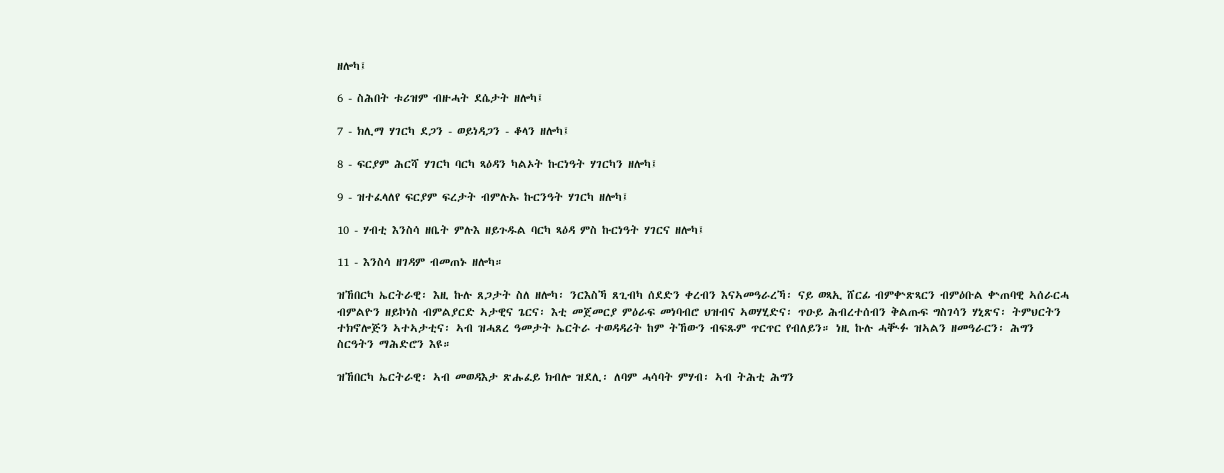ዘሎካ፤

6 - ስሕበት ቱሪዝም ብዙሓት ደሴታት ዘሎካ፤

7 - ክሊማ ሃገርካ ደጋን - ወይነዳጋን - ቆላን ዘሎካ፤

8 - ፍርያም ሕርሻ ሃገርካ ባርካ ጻዕዳን ካልኦት ኩርነዓት ሃገርካን ዘሎካ፤

9 - ዝተፈላለየ ፍርያም ፍረታት ብምሉኡ ኩርንዓት ሃገርካ ዘሎካ፤

10 - ሃብቲ እንስሳ ዘቤት ምሉእ ዘይጉዱል ባርካ ጻዕዳ ምስ ኩርነዓት ሃገርና ዘሎካ፤

11 - እንስሳ ዘገዳም ብመጠኑ ዘሎካ።

ዝኸበርካ ኤርትራዊ፡ እዚ ኩሉ ጸጋታት ስለ ዘሎካ፡ ንርእስኻ ጸጊብካ ሰደድን ቀረብን እናኣመዓራረኻ፡ ናይ ወጻኢ ሸርፊ ብምቍጽጻርን ብምዕቡል ቍጠባዊ ኣሰራርሓ ብምልዮን ዘይኮነስ ብምልያርድ ኣታዊና ጌርና፡ እቲ መጀመርያ ምዕራፍ መነባብሮ ህዝብና ኣወሃሂድና፡ ጥዑይ ሕብረተሰብን ቅልጡፍ ግስገሳን ሃኒጽና፡ ትምህርትን ተክኖሎጅን ኣተኣታቲና፡ ኣብ ዝሓጸረ ዓመታት ኤርትራ ተወዳዳሪት ከም ትኸውን ብፍጹም ጥርጥር የብለይን። ነዚ ኩሉ ሓቚፉ ዝኣልን ዘመዓራርን፡ ሕግን ስርዓትን ማሕድሮን እዩ።

ዝኸበርካ ኤርትራዊ፡ ኣብ መወዳእታ ጽሑፈይ ክብሎ ዝደሊ፡ ለባም ሓሳባት ምሃብ፡ ኣብ ትሕቲ ሕግን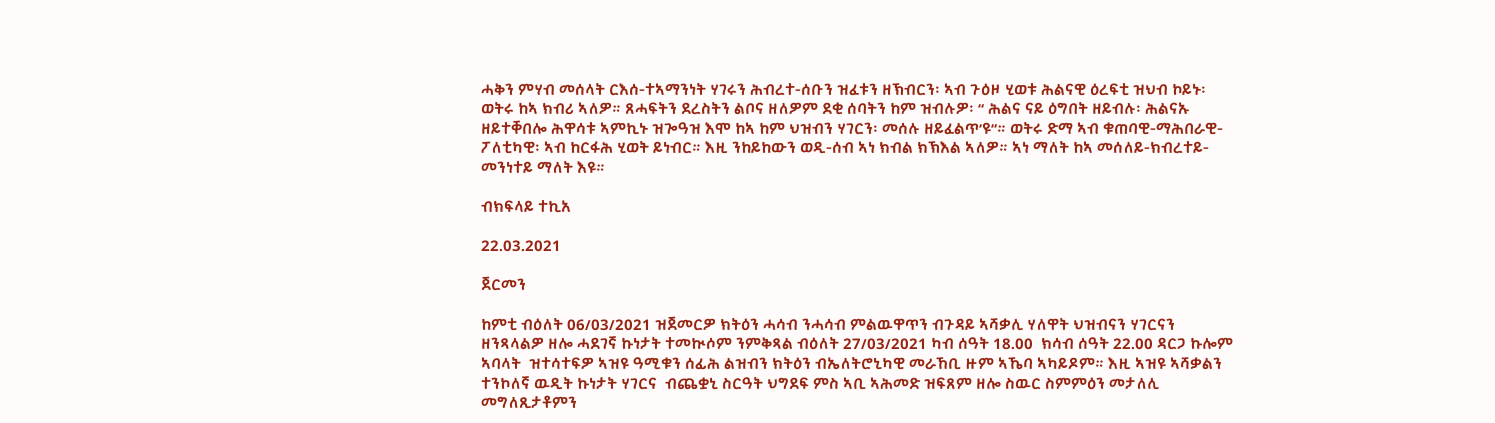ሓቅን ምሃብ መሰላት ርእሰ-ተኣማንነት ሃገሩን ሕብረተ-ሰቡን ዝፈቱን ዘኽብርን፡ ኣብ ጉዕዞ ሂወቱ ሕልናዊ ዕረፍቲ ዝህብ ኮይኑ፡ ወትሩ ከኣ ክብሪ ኣለዎ። ጸሓፍትን ደረስትን ልቦና ዘለዎም ደቂ ሰባትን ከም ዝብሉዎ፡ “ ሕልና ናይ ዕግበት ዘይብሉ፡ ሕልናኡ ዘይተቐበሎ ሕዋሳቱ ኣምኪኑ ዝጐዓዝ እሞ ከኣ ከም ህዝብን ሃገርን፡ መሰሉ ዘይፈልጥ‘ዩ“። ወትሩ ድማ ኣብ ቁጠባዊ-ማሕበራዊ-ፖለቲካዊ፡ ኣብ ከርፋሕ ሂወት ይነብር። እዚ ንከይከውን ወዲ-ሰብ ኣነ ክብል ክኽእል ኣለዎ። ኣነ ማለት ከኣ መሰለይ-ክብረተይ-መንነተይ ማለት እዩ።

ብክፍላይ ተኪአ

22.03.2021

ጀርመን

ከምቲ ብዕለት 06/03/2021 ዝጀመርዎ ክትዕን ሓሳብ ንሓሳብ ምልዉዋጥን ብጉዳይ ኣሻቃሊ ሃለዋት ህዝብናን ሃገርናን ዘንጻላልዎ ዘሎ ሓደገኛ ኩነታት ተመኲሶም ንምቅጻል ብዕለት 27/03/2021 ካብ ሰዓት 18.00  ክሳብ ሰዓት 22.00 ዳርጋ ኩሎም ኣባላት  ዝተሳተፍዎ ኣዝዩ ዓሚቁን ሰፊሕ ልዝብን ክትዕን ብኤለትሮኒካዊ መራኸቢ ዙም ኣኼባ ኣካይዶም። እዚ ኣዝዩ ኣሻቃልን ተንኮለኛ ዉዲት ኩነታት ሃገርና  ብጨቋኒ ስርዓት ህግደፍ ምስ ኣቢ ኣሕመድ ዝፍጸም ዘሎ ስዉር ስምምዕን መታለሊ መግለጺታቶምን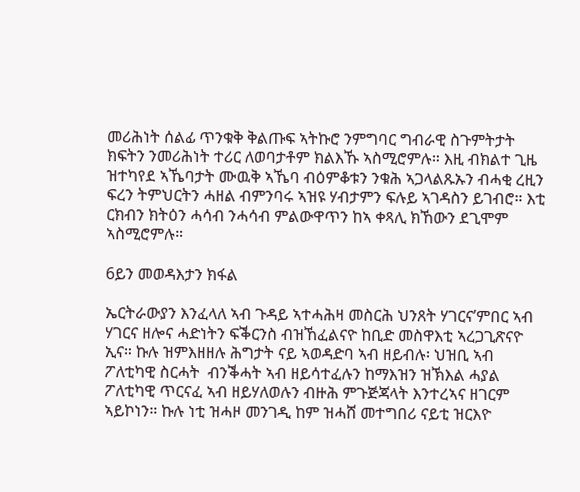መሪሕነት ሰልፊ ጥንቁቅ ቅልጡፍ ኣትኩሮ ንምግባር ግብራዊ ስጉምትታት ክፍትን ንመሪሕነት ተሪር ለወባታቶም ክልእኹ ኣስሚሮምሉ። እዚ ብክልተ ጊዜ ዝተካየደ ኣኼባታት ሙዉቅ ኣኼባ ብዕምቆቱን ንቁሕ ኣጋላልጹኡን ብሓቂ ረዚን ፍረን ትምህርትን ሓዘል ብምንባሩ ኣዝዩ ሃብታምን ፍሉይ ኣገዳስን ይገብሮ። እቲ ርክብን ክትዕን ሓሳብ ንሓሳብ ምልውዋጥን ከኣ ቀጻሊ ክኸውን ደጊሞም ኣስሚሮምሉ።

6ይን መወዳእታን ክፋል

ኤርትራውያን እንፈላለ ኣብ ጉዳይ ኣተሓሕዛ መስርሕ ህንጸት ሃገርና’ምበር ኣብ ሃገርና ዘሎና ሓድነትን ፍቕርንስ ብዝኸፈልናዮ ከቢድ መስዋእቲ ኣረጋጊጽናዮ ኢና። ኩሉ ዝምእዘዘሉ ሕግታት ናይ ኣወዳድባ ኣብ ዘይብሉ፡ ህዝቢ ኣብ ፖለቲካዊ ስርሓት  ብንቕሓት ኣብ ዘይሳተፈሉን ከማእዝን ዝኽእል ሓያል ፖለቲካዊ ጥርናፈ ኣብ ዘይሃለወሉን ብዙሕ ምጉጅጃላት እንተረኣና ዘገርም ኣይኮነን። ኩሉ ነቲ ዝሓዞ መንገዲ ከም ዝሓሸ መተግበሪ ናይቲ ዝርእዮ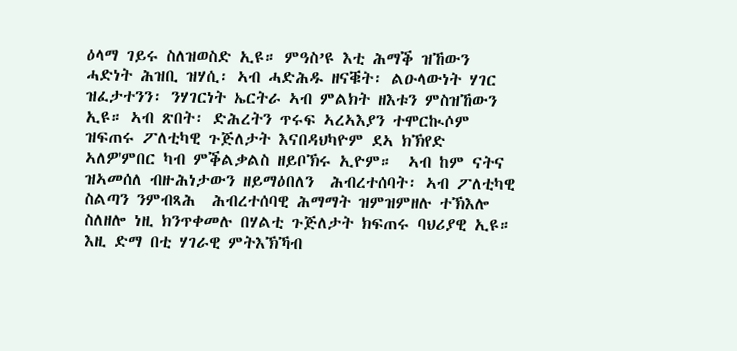ዕላማ ገይሩ ስለዝወስድ ኢዩ። ምዓስ’ዩ እቲ ሕማቕ ዝኸውን  ሓድነት ሕዝቢ ዝሃሲ፡ ኣብ ሓድሕዱ ዘናቑት፡ ልዑላውነት ሃገር ዝፈታተንን፡ ንሃገርነት ኤርትራ ኣብ ምልክት ዘእቱን ምስዝኸውን ኢዩ። ኣብ ጽበት፡ ድሕረትን ጥሩፍ ኣረኣእያን ተሞርኲሶም ዝፍጠሩ ፖለቲካዊ ጉጅለታት እናበዳህካዮም ደኣ ክኽየድ ኣለዎ'ምበር ካብ ምቕልቃልስ ዘይቦኽሩ ኢዮም።  ኣብ ከም ናትና ዝኣመሰለ ብዙሕነታውን ዘይማዕበለን  ሕብረተሰባት፡ ኣብ ፖለቲካዊ ስልጣን ንምብጻሕ  ሕብረተሰባዊ ሕማማት ዝምዝምዘሉ ተኽእሎ ስለዘሎ ነዚ ክንጥቀመሉ በሃልቲ ጉጅለታት ክፍጠሩ ባህሪያዊ ኢዩ። እዚ ድማ በቲ ሃገራዊ ምትእኽኻብ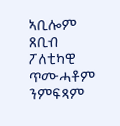ኣቢሎም ጸቢብ ፖለቲካዊ ጥሙሓቶም ንምፍጻም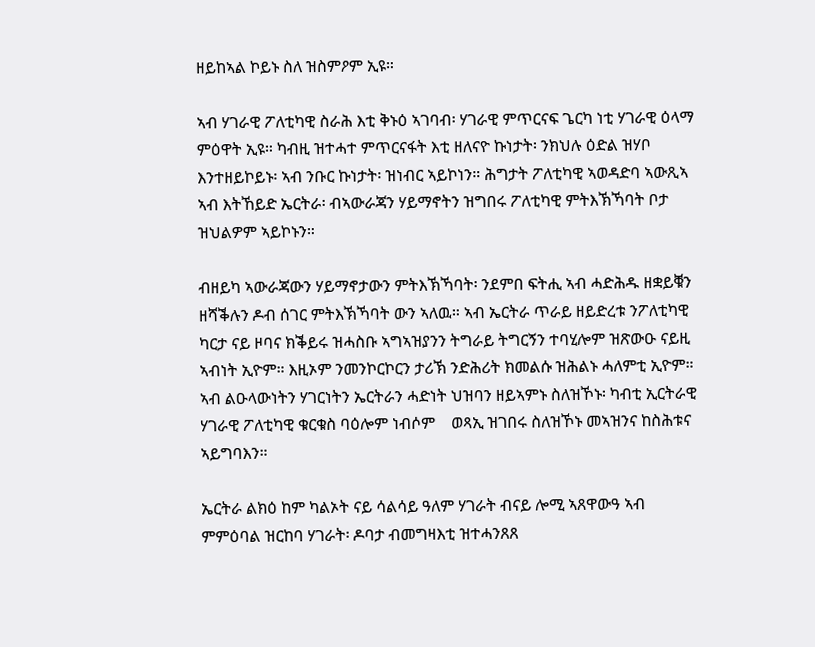ዘይከኣል ኮይኑ ስለ ዝስምዖም ኢዩ።

ኣብ ሃገራዊ ፖለቲካዊ ስራሕ እቲ ቅኑዕ ኣገባብ፡ ሃገራዊ ምጥርናፍ ጌርካ ነቲ ሃገራዊ ዕላማ ምዕዋት ኢዩ። ካብዚ ዝተሓተ ምጥርናፋት እቲ ዘለናዮ ኩነታት፡ ንክህሉ ዕድል ዝሃቦ እንተዘይኮይኑ፡ ኣብ ንቡር ኩነታት፡ ዝነብር ኣይኮነን። ሕግታት ፖለቲካዊ ኣወዳድባ ኣውጺኣ ኣብ እትኸይድ ኤርትራ፡ ብኣውራጃን ሃይማኖትን ዝግበሩ ፖለቲካዊ ምትእኽኻባት ቦታ ዝህልዎም ኣይኮኑን።

ብዘይካ ኣውራጃውን ሃይማኖታውን ምትእኽኻባት፡ ንደምበ ፍትሒ ኣብ ሓድሕዱ ዘቋይቑን ዘሻቕሉን ዶብ ሰገር ምትእኽኻባት ውን ኣለዉ። ኣብ ኤርትራ ጥራይ ዘይድረቱ ንፖለቲካዊ ካርታ ናይ ዞባና ክቕይሩ ዝሓስቡ ኣግኣዝያንን ትግራይ ትግርኝን ተባሂሎም ዝጽውዑ ናይዚ ኣብነት ኢዮም። እዚኦም ንመንኮርኮርን ታሪኽ ንድሕሪት ክመልሱ ዝሕልኑ ሓለምቲ ኢዮም። ኣብ ልዑላውነትን ሃገርነትን ኤርትራን ሓድነት ህዝባን ዘይኣምኑ ስለዝኾኑ፡ ካብቲ ኢርትራዊ ሃገራዊ ፖለቲካዊ ቁርቁስ ባዕሎም ነብሶም    ወጻኢ ዝገበሩ ስለዝኾኑ መኣዝንና ከስሕቱና  ኣይግባእን።

ኤርትራ ልክዕ ከም ካልኦት ናይ ሳልሳይ ዓለም ሃገራት ብናይ ሎሚ ኣጸዋውዓ ኣብ ምምዕባል ዝርከባ ሃገራት፡ ዶባታ ብመግዛእቲ ዝተሓንጸጸ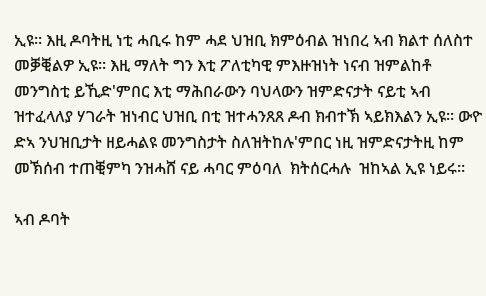ኢዩ። እዚ ዶባትዚ ነቲ ሓቢሩ ከም ሓደ ህዝቢ ክምዕብል ዝነበረ ኣብ ክልተ ሰለስተ መቓቒልዎ ኢዩ። እዚ ማለት ግን እቲ ፖለቲካዊ ምእዙዝነት ነናብ ዝምልከቶ መንግስቲ ይኺድ'ምበር እቲ ማሕበራውን ባህላውን ዝምድናታት ናይቲ ኣብ ዝተፈላለያ ሃገራት ዝነብር ህዝቢ በቲ ዝተሓንጸጸ ዶብ ክብተኽ ኣይክእልን ኢዩ። ውዮ ድኣ ንህዝቢታት ዘይሓልዩ መንግስታት ስለዝትከሉ'ምበር ነዚ ዝምድናታትዚ ከም መኽሰብ ተጠቒምካ ንዝሓሸ ናይ ሓባር ምዕባለ  ክትሰርሓሉ  ዝከኣል ኢዩ ነይሩ።

ኣብ ዶባት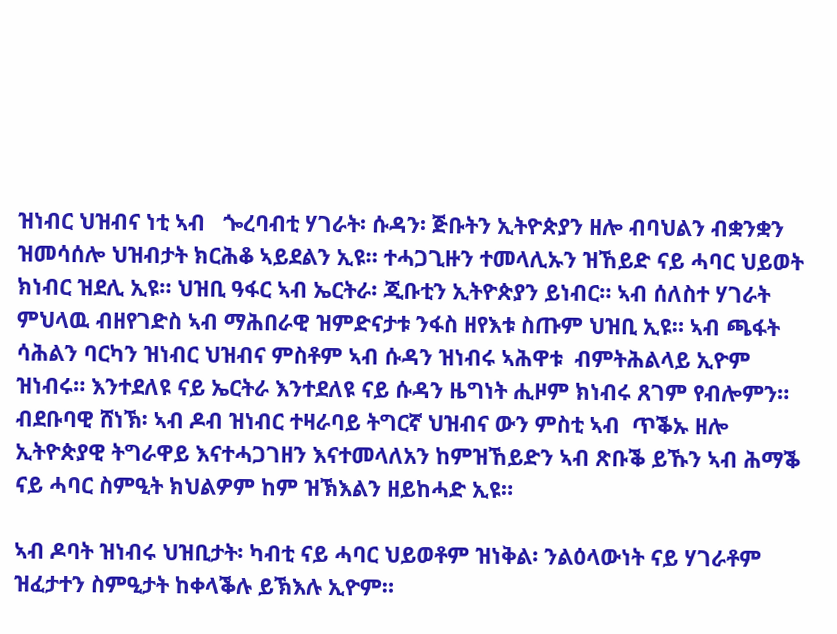ዝነብር ህዝብና ነቲ ኣብ   ጐረባብቲ ሃገራት፡ ሱዳን፡ ጅቡትን ኢትዮጵያን ዘሎ ብባህልን ብቋንቋን  ዝመሳሰሎ ህዝብታት ክርሕቆ ኣይደልን ኢዩ። ተሓጋጊዙን ተመላሊኡን ዝኸይድ ናይ ሓባር ህይወት ክነብር ዝደሊ ኢዩ። ህዝቢ ዓፋር ኣብ ኤርትራ፡ ጂቡቲን ኢትዮጵያን ይነብር። ኣብ ሰለስተ ሃገራት ምህላዉ ብዘየገድስ ኣብ ማሕበራዊ ዝምድናታቱ ንፋስ ዘየእቱ ስጡም ህዝቢ ኢዩ። ኣብ ጫፋት ሳሕልን ባርካን ዝነብር ህዝብና ምስቶም ኣብ ሱዳን ዝነብሩ ኣሕዋቱ  ብምትሕልላይ ኢዮም ዝነብሩ። እንተደለዩ ናይ ኤርትራ እንተደለዩ ናይ ሱዳን ዜግነት ሒዞም ክነብሩ ጸገም የብሎምን። ብደቡባዊ ሸነኽ፡ ኣብ ዶብ ዝነብር ተዛራባይ ትግርኛ ህዝብና ውን ምስቲ ኣብ  ጥቕኡ ዘሎ ኢትዮጵያዊ ትግራዋይ እናተሓጋገዘን እናተመላለአን ከምዝኸይድን ኣብ ጽቡቕ ይኹን ኣብ ሕማቕ ናይ ሓባር ስምዒት ክህልዎም ከም ዝኽእልን ዘይከሓድ ኢዩ።

ኣብ ዶባት ዝነብሩ ህዝቢታት፡ ካብቲ ናይ ሓባር ህይወቶም ዝነቅል፡ ንልዕላውነት ናይ ሃገራቶም ዝፈታተን ስምዒታት ከቀላቕሉ ይኽእሉ ኢዮም።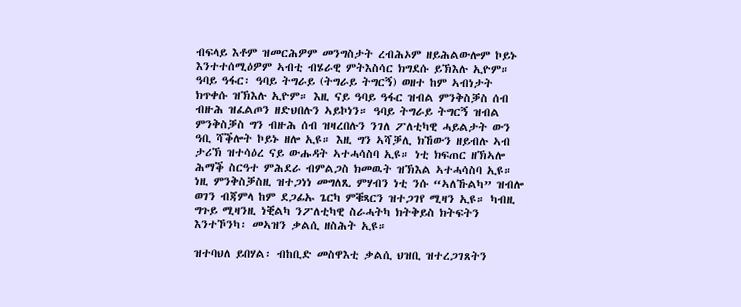ብፍላይ እቶም ዝመርሕዎም መንግስታት ረብሕኦም ዘይሕልውሎም ኮይኑ እንተተሰሚዕዎም ኣብቲ ብሄራዊ ምትእስሳር ክግደሱ ይኽእሉ ኢዮም። ዓባይ ዓፋር፡ ዓባይ ትግራይ (ትግራይ ትግርኝ) ወዘተ ከም ኣብነታት ክጥቀሱ ዝኽእሉ ኢዮም። እዚ ናይ ዓባይ ዓፋር ዝብል ምንቅስቓስ ሰብ ብዙሕ ዝፈልጦን ዘድህበሉን ኣይኮነን። ዓባይ ትግራይ ትግርኝ ዝብል ምንቅስቓስ ግን ብዙሕ ሰብ ዝዛረበሉን ንገለ ፖለቲካዊ ሓይልታት ውን ዓቢ ሻቕሎት ኮይኑ ዘሎ ኢዩ። እዚ ግን ኣሻቓሊ ክኸውን ዘይብሉ ኣብ ታሪኽ ዝተሳዕረ ናይ ውሑዳት ኣተሓሳስባ ኢዩ። ነቲ ክፍጠር ዘኽኣሎ ሕማቕ ስርዓተ ምሕደራ ብምልጋስ ክመዉት ዝኽእል ኣተሓሳስባ ኢዩ። ነዚ ምንቅስቓስዚ ዝተጋነነ መግለጺ ምሃብን ነቲ ንሱ “ኣለኹልካ” ዝብሎ ወገን ብጃምላ ከም ደጋፊኡ ጌርካ ምቑጻርን ዝተጋገየ ሚዛን ኢዩ። ካብዚ ግጉይ ሚዛንዚ ነቒልካ ንፖለቲካዊ ስራሓትካ ክትቅይስ ክትፍትን  እንተኾንካ፡ መኣዝን ቃልሲ ዘስሕት ኢዩ።

ዝተባህለ ይበሃል፡ ብከቢድ መስዋእቲ ቃልሲ ህዝቢ ዝተረጋገጸትን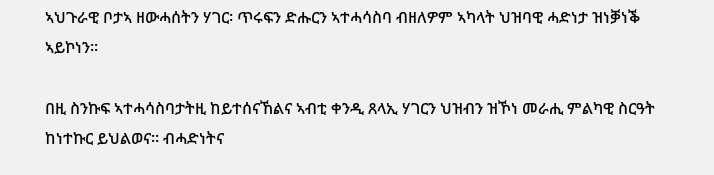ኣህጉራዊ ቦታኣ ዘውሓሰትን ሃገር፡ ጥሩፍን ድሑርን ኣተሓሳስባ ብዘለዎም ኣካላት ህዝባዊ ሓድነታ ዝነቓነቕ ኣይኮነን።

በዚ ስንኩፍ ኣተሓሳስባታትዚ ከይተሰናኸልና ኣብቲ ቀንዲ ጸላኢ ሃገርን ህዝብን ዝኾነ መራሒ ምልካዊ ስርዓት ከነተኩር ይህልወና። ብሓድነትና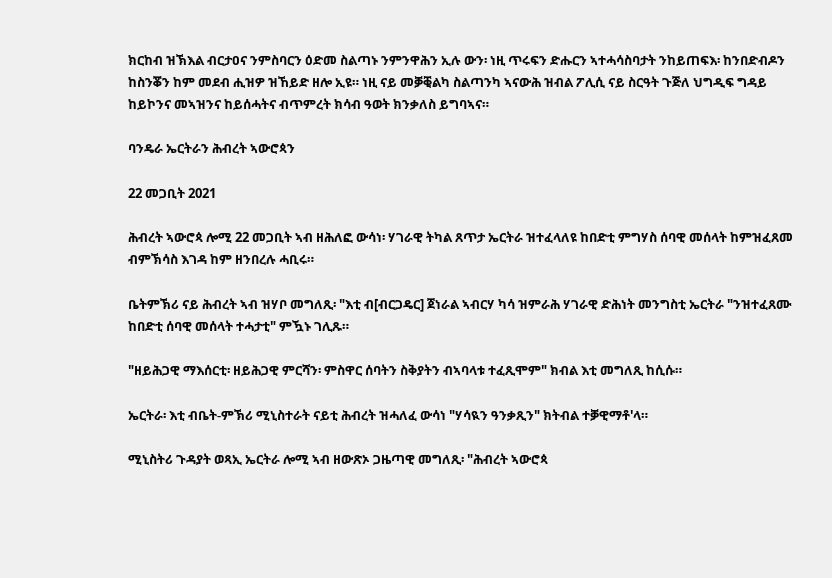ክርከብ ዝኽእል ብርታዐና ንምስባርን ዕድመ ስልጣኑ ንምንዋሕን ኢሉ ውን፡ ነዚ ጥሩፍን ድሑርን ኣተሓሳስባታት ንከይጠፍእ፡ ከንበድብዶን ከስንቖን ከም መደብ ሒዝዎ ዝኸይድ ዘሎ ኢዩ። ነዚ ናይ መቓቒልካ ስልጣንካ ኣናውሕ ዝብል ፖሊሲ ናይ ስርዓት ጉጅለ ህግዲፍ ግዳይ ከይኮንና መኣዝንና ከይሰሓትና ብጥምረት ክሳብ ዓወት ክንቃለስ ይግባኣና።

ባንዴራ ኤርትራን ሕብረት ኣውሮጳን

22 መጋቢት 2021

ሕብረት ኣውሮጳ ሎሚ 22 መጋቢት ኣብ ዘሕለፎ ውሳነ፡ ሃገራዊ ትካል ጸጥታ ኤርትራ ዝተፈላለዩ ከበድቲ ምግሃስ ሰባዊ መሰላት ከምዝፈጸመ ብምኽሳስ እገዳ ከም ዘንበረሉ ሓቢሩ።

ቤትምኽሪ ናይ ሕብረት ኣብ ዝሃቦ መግለጺ፡ "እቲ ብ[ብርጋዴር] ጀነራል ኣብርሃ ካሳ ዝምራሕ ሃገራዊ ድሕነት መንግስቲ ኤርትራ "ንዝተፈጸሙ ከበድቲ ሰባዊ መሰላት ተሓታቲ" ምዃኑ ገሊጹ።

"ዘይሕጋዊ ማእሰርቲ፡ ዘይሕጋዊ ምርሻን፡ ምስዋር ሰባትን ስቅያትን ብኣባላቱ ተፈጺሞም" ክብል እቲ መግለጺ ከሲሱ።

ኤርትራ፡ እቲ ብቤት-ምኽሪ ሚኒስተራት ናይቲ ሕብረት ዝሓለፈ ውሳነ "ሃሳዪን ዓንቃጺን" ክትብል ተቓዊማቶ'ላ።

ሚኒስትሪ ጉዳያት ወጻኢ ኤርትራ ሎሚ ኣብ ዘውጽኦ ጋዜጣዊ መግለጺ፡ "ሕብረት ኣውሮጳ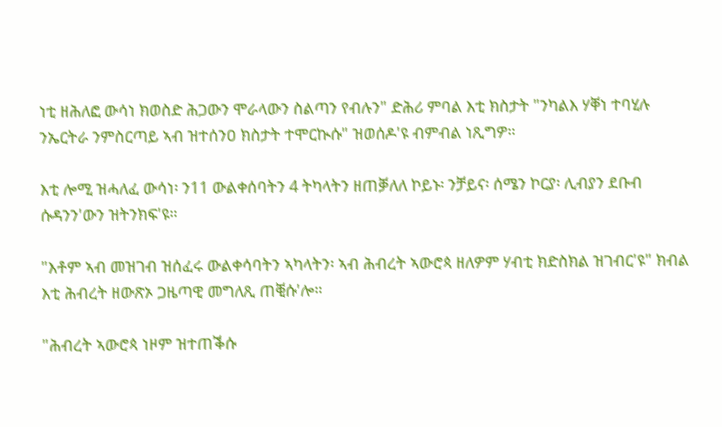ነቲ ዘሕለፎ ውሳነ ክወስድ ሕጋውን ሞራላውን ስልጣን የብሉን" ድሕሪ ምባል እቲ ክስታት "ንካልእ ሃቐነ ተባሂሉ ንኤርትራ ንምስርጣይ ኣብ ዝተሰንዐ ክስታት ተሞርኲሱ" ዝወሰዶ'ዩ ብምብል ነጺግዎ።

እቲ ሎሚ ዝሓለፈ ውሳነ፡ ን11 ውልቀሰባትን 4 ትካላትን ዘጠቓለለ ኮይኑ፡ ንቻይና፡ ሰሜን ኮርያ፡ ሊብያን ደቡብ ሱዳንን'ውን ዝትንክፍ'ዩ።

"እቶም ኣብ መዝገብ ዝሰፈሩ ውልቀሳባትን ኣካላትን፡ ኣብ ሕብረት ኣውሮጳ ዘለዎም ሃብቲ ክድስክል ዝገብር'ዩ" ክብል እቲ ሕብረት ዘውጽኦ ጋዜጣዊ መግለጺ ጠቒሱ'ሎ።

"ሕብረት ኣውሮጳ ነዞም ዝተጠቕሱ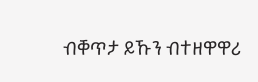ብቐጥታ ይኹን ብተዘዋዋሪ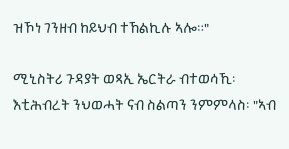ዝኾነ ገንዘብ ከይህብ ተኸልኪሉ ኣሎ።"

ሚኒስትሪ ጉዳያት ወጻኢ ኤርትራ ብተወሳኺ፡ እቲሕብረት ንህወሓት ናብ ስልጣን ንምምላስ፡ "ኣብ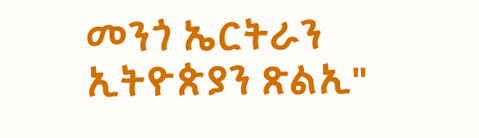መንጎ ኤርትራን ኢትዮጵያን ጽልኢ"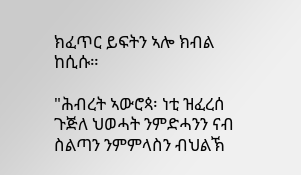ክፈጥር ይፍትን ኣሎ ክብል ከሲሱ።

"ሕብረት ኣውሮጳ፡ ነቲ ዝፈረሰ ጉጅለ ህወሓት ንምድሓንን ናብ ስልጣን ንምምላስን ብህልኽ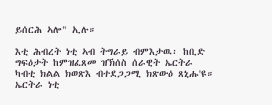ይሰርሕ ኣሎ" ኢሉ።

እቲ ሕብረት ነቲ ኣብ ትግራይ ብምእታዉ፡ ከቢድ ግፍዕታት ከምዝፈጸመ ዝኽሰስ ሰራዊት ኤርትራ ካብቲ ክልል ክወጽእ ብተደጋጋሚ ክጽውዕ ጸኒሑ'ዩ። ኤርትራ ነቲ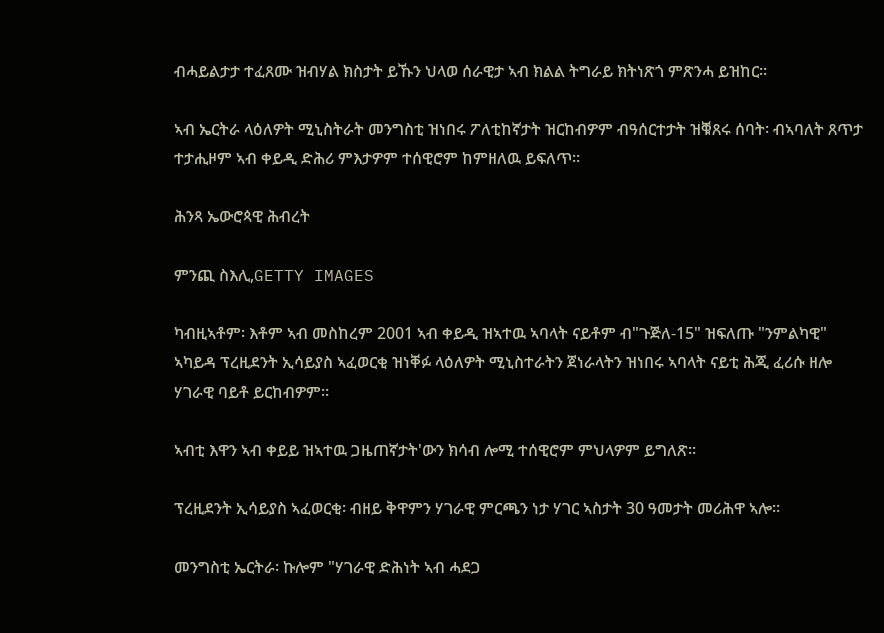ብሓይልታታ ተፈጸሙ ዝብሃል ክስታት ይኹን ህላወ ሰራዊታ ኣብ ክልል ትግራይ ክትነጽጎ ምጽንሓ ይዝከር።

ኣብ ኤርትራ ላዕለዎት ሚኒስትራት መንግስቲ ዝነበሩ ፖለቲከኛታት ዝርከብዎም ብዓሰርተታት ዝቑጸሩ ሰባት፡ ብኣባለት ጸጥታ ተታሒዞም ኣብ ቀይዲ ድሕሪ ምእታዎም ተሰዊሮም ከምዘለዉ ይፍለጥ።

ሕንጻ ኤውሮጳዊ ሕብረት

ምንጪ ስእሊ,GETTY IMAGES

ካብዚኣቶም፡ እቶም ኣብ መስከረም 2001 ኣብ ቀይዲ ዝኣተዉ ኣባላት ናይቶም ብ"ጉጅለ-15" ዝፍለጡ "ንምልካዊ" ኣካይዳ ፕረዚደንት ኢሳይያስ ኣፈወርቂ ዝነቐፉ ላዕለዎት ሚኒስተራትን ጀነራላትን ዝነበሩ ኣባላት ናይቲ ሕጂ ፈሪሱ ዘሎ ሃገራዊ ባይቶ ይርከብዎም።

ኣብቲ እዋን ኣብ ቀይይ ዝኣተዉ ጋዜጠኛታት'ውን ክሳብ ሎሚ ተሰዊሮም ምህላዎም ይግለጽ።

ፕረዚደንት ኢሳይያስ ኣፈወርቂ፡ ብዘይ ቅዋምን ሃገራዊ ምርጫን ነታ ሃገር ኣስታት 30 ዓመታት መሪሕዋ ኣሎ።

መንግስቲ ኤርትራ፡ ኩሎም "ሃገራዊ ድሕነት ኣብ ሓደጋ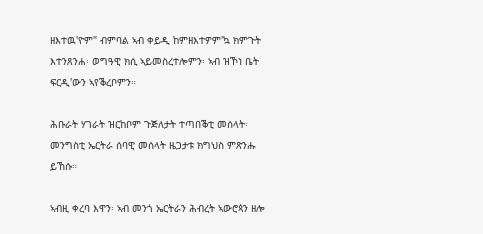ዘእተዉ'ዮም" ብምባል ኣብ ቀይዲ ከምዘእተዎም'ኳ ክምጉት እተንጸንሐ፡ ወግዓዊ ክሲ ኣይመስረተሎምን፡ ኣብ ዝኾነ ቤት ፍርዲ'ውን ኣየቕረቦምን።

ሕቡራት ሃገራት ዝርከቦም ጉጅለታት ተጣበቕቲ መሰላት፡ መንግስቲ ኤርትራ ሰባዊ መሰላት ዜጋታቱ ክግህስ ምጽንሑ ይኸሱ።

ኣብዚ ቀረባ እዋን፡ ኣብ መንጎ ኤርትራን ሕብረት ኣውሮጳን ዘሎ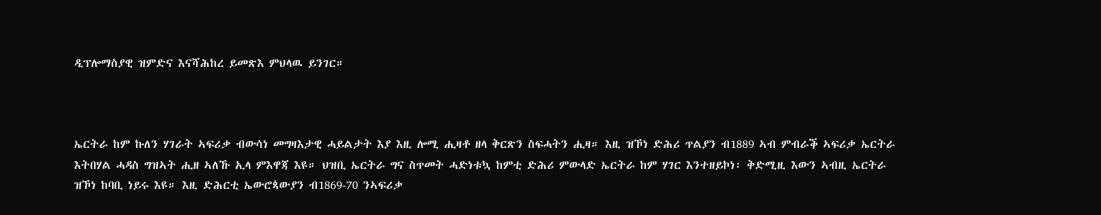ዲፕሎማስያዊ ዝምድና እናሻሕከረ ይመጽእ ምህላዉ ይንገር።



ኤርትራ ከም ኩለን ሃገራት ኣፍሪቃ ብውሳነ መግዛእታዊ ሓይልታት እያ እዚ ሎሚ ሒዛቶ ዘላ ቅርጽን ስፍሓትን ሒዛ። እዚ ዝኾነ ድሕሪ ጥልያን ብ1889 ኣብ ምብራቕ ኣፍሪቃ ኤርትራ እትበሃል ሓዳስ ግዝኣት ሒዘ ኣለኹ ኢላ ምእዋጃ እዩ። ህዝቢ ኤርትራ ግና ስጥመት ሓድነቱኳ ከምቲ ድሕሪ ምውላድ ኤርትራ ከም ሃገር እንተዘይኮነ፡ ቅድሚዚ እውን ኣብዚ ኤርትራ ዝኾነ ከባቢ ነይሩ እዩ። እዚ ድሕርቲ ኤውሮጳውያን ብ1869-70 ንኣፍሪቃ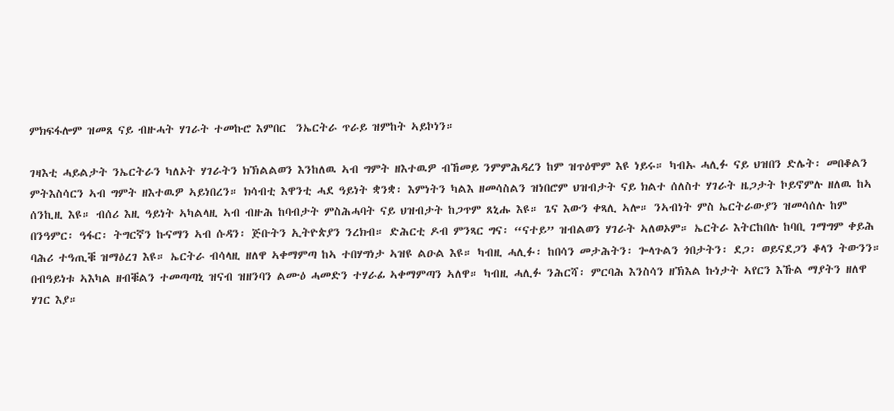ምክፍፋሎም ዝመጸ ናይ ብዙሓት ሃገራት ተመኩሮ እምበር  ንኤርትራ ጥራይ ዝምከት ኣይኮነን።

ገዛእቲ ሓይልታት ንኤርትራን ካለኦት ሃገራትን ክኽልልወን እንከለዉ ኣብ ግምት ዘእተዉዎ ብኸመይ ንምምሕዳረን ከም ዝጥዕሞም እዩ ነይሩ። ካብኡ ሓሊፉ ናይ ህዝበን ድሌት፡ መበቆልን ምትእስሳርን ኣብ ግምት ዘእተዉዎ ኣይነበረን። ክሳብቲ እዋንቲ ሓደ ዓይነት ቋንቋ፡ እምነትን ካልእ ዘመሳስልን ዝነበሮም ህዝብታት ናይ ክልተ ሰለስተ ሃገራት ዜጋታት ኮይኖምሉ ዘለዉ ከኣ ሰንኪዚ እዩ። ብሰሪ እዚ ዓይነት ኣካልላዚ ኣብ ብዙሕ ከባብታት ምስሕሓባት ናይ ህዝብታት ከጋጥም ጸኒሑ እዩ። ጌና እውን ቀጻሊ ኣሎ። ንኣብነት ምስ ኤርትራውያን ዝመሳሰሉ ከም በንዓምር፡ ዓፋር፡ ትግርኛን ኩናማን ኣብ ሱዳን፡ ጅቡትን ኢትዮጵያን ንረክብ። ድሕርቲ ዶብ ምንጻር ግና፡ “ናተይ” ዝብልወን ሃገራት ኣለወኦም። ኤርትራ እትርከበሉ ከባቢ ገማግም ቀይሕ ባሕሪ ተዓጢቑ ዝማዕረገ እዩ። ኤርትራ ብሳላዚ ዘለዋ ኣቀማምጣ ከኣ ተበሃግነታ ኣዝዩ ልዑል እዩ። ካብዚ ሓሊፉ፡ ከበሳን መታሕትን፡ ጐላጉልን ጎበታትን፡ ደጋ፡ ወይናደጋን ቆላን ትውንን። በብዓይነቱ ኣእካል ዘብቑልን ተመጣጣኒ ዝናብ ዝዘንባን ልሙዕ ሓመድን ተሃራፊ ኣቀማምጣን ኣለዋ። ካብዚ ሓሊፉ ንሕርሻ፡ ምርባሕ እንስሳን ዘኽእል ኩነታት ኣየርን እኹል ማያትን ዘለዋ ሃገር እያ።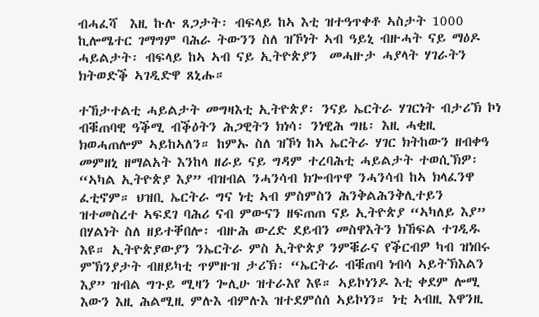ብሓፈሻ  እዚ ኩሉ ጸጋታት፡ ብፍላይ ከኣ እቲ ዝተዓጥቀቶ ኣስታት 1000 ኪሎሜተር ገማግም ባሕራ ትውንን ስለ ዝኾነት ኣብ ዓይኒ ብዙሓት ናይ ማዕዶ ሓይልታት፡ ብፍላይ ከኣ ኣብ ናይ ኢትዮጵያን  መሓዙታ ሓያላት ሃገራትን ክትወድቕ ኣገዲድዋ ጸኒሑ።

ተኸታተልቲ ሓይልታት መግዛእቲ ኢትዮጵያ፡ ንናይ ኤርትራ ሃገርነት ብታሪኽ ኮነ ብቑጠባዊ ዓቕሚ ብቕዕትን ሕጋዊትን ክነሳ፡ ንነዊሕ ግዜ፡ እዚ ሓቂዚ ክወሓጠሎም ኣይከኣለን። ከምኡ ስለ ዝኾነ ከኣ ኤርትራ ሃገር ክትከውን ዘብቀዓ መምዘኒ ዘማልአት እንከላ ዘራይ ናይ ግዳም ተረባሕቲ ሓይልታት ተወሲኽዎ፡ “ኣካል ኢትዮጵያ እያ” ብዝብል ንሓንሳብ ክጐብጥዋ ንሓንሳብ ከኣ ክላፈንዋ ፈቲኖም። ህዝቢ ኤርትራ ግና ነቲ ኣብ ምስምስን ሕንቅልሕንቅሊተይን ዝተመስረተ ኣፍደገ ባሕሪ ናብ ምውናን ዘፍጠጠ ናይ ኢትዮጵያ “ኣካለይ እያ” በሃልነት ስለ ዘይተቐበሎ፡ ብዙሕ ውረድ ደይብን መስዋእትን ክኸፍል ተገዲዱ እዩ። ኢትዮጵያውያን ንኤርትራ ምስ ኢትዮጵያ ንምቑራና የቕርብዎ ካብ ዝነበሩ ምኽንያታት ብዘይካቲ ጥምዙዝ ታሪኽ፡ “ኤርትራ ብቑጠባ ነብሳ ኣይትኽእልን እያ” ዝብል ግጉይ ሚዛን ጐሊሁ ዝተራእየ እዩ። ኣይኮነንዶ እቲ ቀደም ሎሚ እውን እዚ ሕልሚዚ ምሉእ ብምሉእ ዝተደምሰሰ ኣይኮነን። ነቲ ኣብዚ እዋንዚ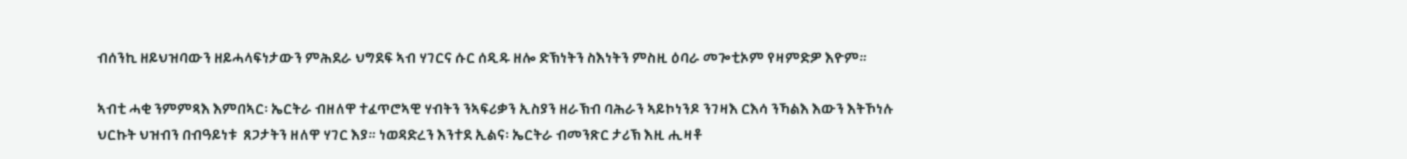ብሰንኪ ዘይህዝባውን ዘይሓላፍነታውን ምሕደራ ህግደፍ ኣብ ሃገርና ሱር ሰዲዱ ዘሎ ድኽነትን ስእነትን ምስዚ ዕባራ መጐቲኦም የዛምድዎ እዮም።

ኣብቲ ሓቂ ንምምጻእ እምበኣር፡ ኤርትራ ብዘለዋ ተፈጥሮኣዊ ሃብትን ንኣፍሪቃን ኢስያን ዘራኽብ ባሕራን ኣይኮነንዶ ንገዛእ ርእሳ ንኻልእ እውን እትኾነሉ ህርኩት ህዝብን በብዓይነቱ  ጸጋታትን ዘለዋ ሃገር እያ። ነወዳድረን እንተደ ኢልና፡ ኤርትራ ብመንጽር ታሪኽ እዚ ሒዛቶ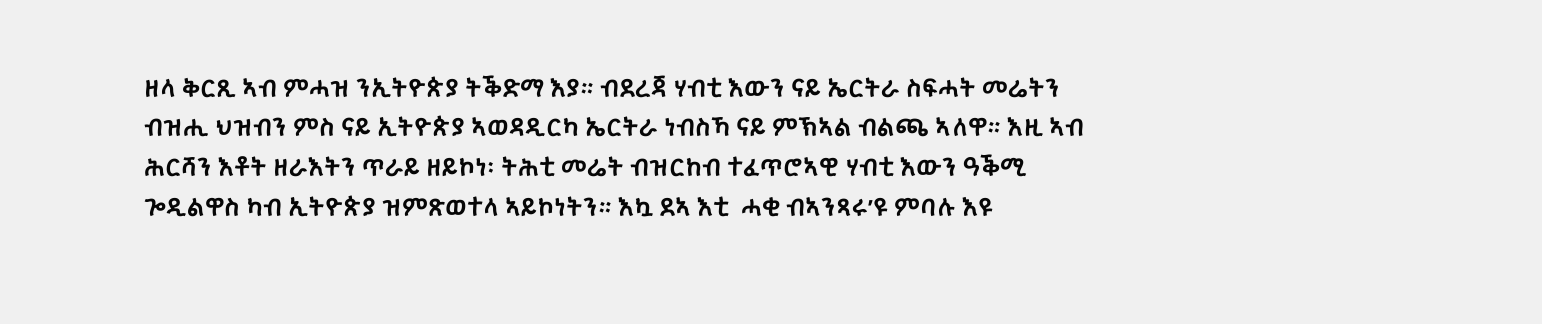ዘላ ቅርጺ ኣብ ምሓዝ ንኢትዮጵያ ትቕድማ እያ። ብደረጃ ሃብቲ እውን ናይ ኤርትራ ስፍሓት መሬትን ብዝሒ ህዝብን ምስ ናይ ኢትዮጵያ ኣወዳዲርካ ኤርትራ ነብስኻ ናይ ምኽኣል ብልጫ ኣለዋ። እዚ ኣብ ሕርሻን እቶት ዘራእትን ጥራይ ዘይኮነ፡ ትሕቲ መሬት ብዝርከብ ተፈጥሮኣዊ ሃብቲ እውን ዓቕሚ ጐዲልዋስ ካብ ኢትዮጵያ ዝምጽወተላ ኣይኮነትን። እኳ ደኣ እቲ  ሓቂ ብኣንጻሩ’ዩ ምባሉ እዩ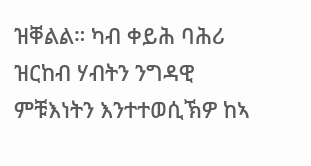ዝቐልል። ካብ ቀይሕ ባሕሪ ዝርከብ ሃብትን ንግዳዊ ምቹእነትን እንተተወሲኽዎ ከኣ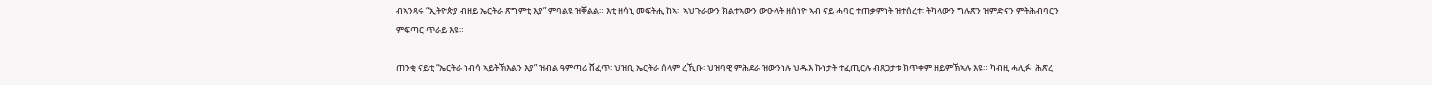ብኣንጻሩ “ኢትዮጵያ ብዘይ ኤርትራ ጽግምቲ እያ” ምባልዩ ዝቐልል። እቲ ዘሳኒ መፍትሒ ከኣ፡  ኣህጉራውን ክልተኣውን ውዑላት ዘሰነዮ ኣብ ናይ ሓባር ተጠቃምነት ዝተሰረተ፡ ትካላውን ግሉጽን ዝምድናን ምትሕብባርን ምፍጣር ጥራይ እዩ።

ጠንቂ ናይቲ “ኤርትራ ነብሳ ኣይትኽእልን እያ” ዝብል ዓምጣሪ ሸፈጥ፡ ህዝቢ ኤርትራ ሰላም ረኺቡ፡ ህዝባዊ ምሕደራ ዝውንነሉ ህዱእ ኩነታት ተፈጢርሉ ብጸጋታቱ ክጥቀም ዘይምኽኣሉ እዩ። ካብዚ ሓሊፉ  ሕጽረ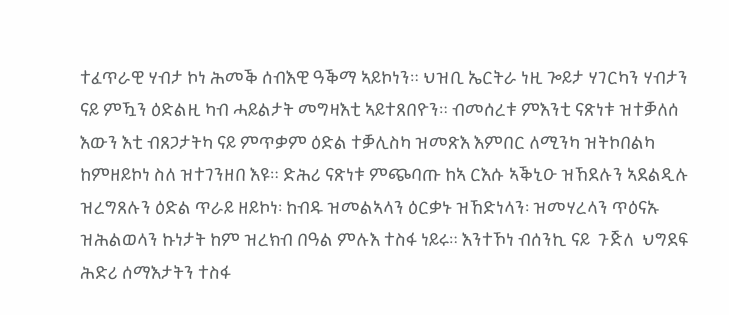ተፈጥራዊ ሃብታ ኮነ ሕመቕ ሰብእዊ ዓቕማ ኣይኮነን። ህዝቢ ኤርትራ ነዚ ጐይታ ሃገርካን ሃብታን ናይ ምዃን ዕድልዚ ካብ ሓይልታት መግዛእቲ ኣይተጸበዮን። ብመሰረቱ ምእንቲ ናጽነቱ ዝተቓለሰ እውን እቲ ብጸጋታትካ ናይ ምጥቃም ዕድል ተቓሊስካ ዝመጽእ እምበር ለሚንካ ዝትኮበልካ ከምዘይኮነ ስለ ዝተገንዘበ እዩ። ድሕሪ ናጽነቱ ምጭባጡ ከኣ ርእሱ ኣቕኒዑ ዝኸደሉን ኣደልዲሉ ዝረግጸሉን ዕድል ጥራይ ዘይኮነ፡ ከብዱ ዝመልኣላን ዕርቃኑ ዝኸድነላን፡ ዝመሃረላን ጥዕናኡ ዝሕልወላን ኩነታት ከም ዝረክብ በዓል ምሉእ ተስፋ ነይሩ። እንተኾነ ብሰንኪ ናይ  ጉጅለ  ህግደፍ ሕድሪ ሰማእታትን ተስፋ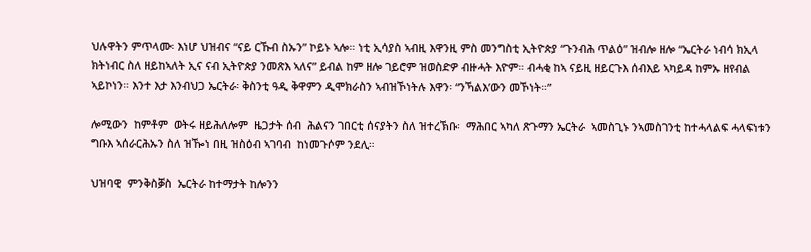ህሉዋትን ምጥላሙ፡ እነሆ ህዝብና “ናይ ርኹብ ስኡን” ኮይኑ ኣሎ። ነቲ ኢሳያስ ኣብዚ እዋንዚ ምስ መንግስቲ ኢትዮጵያ “ጉንብሕ ጥልዕ” ዝብሎ ዘሎ “ኤርትራ ነብሳ ክኢላ ክትነብር ስለ ዘይከኣለት ኢና ናብ ኢትዮጵያ ንመጽእ ኣለና” ይብል ከም ዘሎ ገይሮም ዝወስድዎ ብዙሓት እዮም። ብሓቂ ከኣ ናይዚ ዘይርጉእ ሰብእይ ኣካይዳ ከምኡ ዘየብል ኣይኮነን። እንተ እታ እንብህጋ ኤርትራ፡ ቅስንቲ ዓዲ ቅዋምን ዲሞክራስን ኣብዝኾነትሉ እዋን፡ “ንኻልእ’ውን መኾነት።”

ሎሚውን  ከምቶም  ወትሩ ዘይሕለሎም  ዜጋታት ሰብ  ሕልናን ገበርቲ ሰናያትን ስለ ዝተረኽቡ፡  ማሕበር ኣካለ ጽጉማን ኤርትራ  ኣመስጊኑ ንኣመስገንቲ ከተሓላልፍ ሓላፍነቱን ግቡእ ኣሰራርሕኡን ስለ ዝዀነ በዚ ዝስዕብ ኣገባብ  ከነመጉሶም ንደሊ።

ህዝባዊ  ምንቅስቓስ  ኤርትራ ከተማታት ከሎንን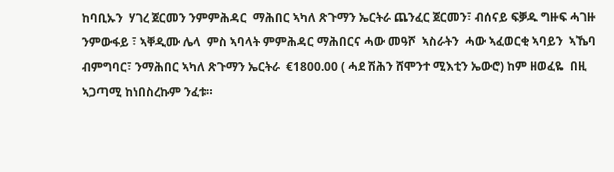ከባቢኡን  ሃገረ ጀርመን ንምምሕዳር  ማሕበር ኣካለ ጽጉማን ኤርትራ ጨንፈር ጀርመን፣ ብሰናይ ፍቓዱ ግዙፍ ሓገዙ ንምውፋይ ፣ ኣቐዲሙ ሌላ  ምስ ኣባላት ምምሕዳር ማሕበርና ሓው መዓሾ  ኣስራትን  ሓው ኣፈወርቂ ኣባይን  ኣኼባ  ብምግባር፣ ንማሕበር ኣካለ ጽጉማን ኤርትራ  €1800.00 ( ሓደ ሽሕን ሸሞንተ ሚእቲን ኤውሮ) ከም ዘወፈዬ  በዚ ኣጋጣሚ ከነበስረኩም ንፈቱ።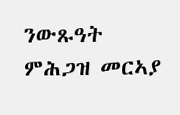ንውጹዓት ምሕጋዝ መርኣያ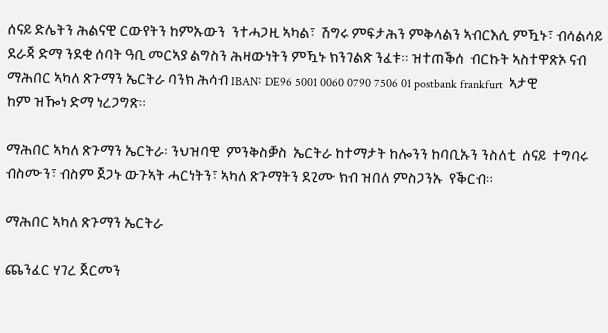ሰናይ ድሌትን ሕልናዊ ርውየትን ከምኡውን  ንተሓጋዚ ኣካል፣  ሽግሩ ምፍታሕን ምቅላልን ኣብርእሲ ምዃኑ፣ ብሳልሳይ ደራጃ ድማ ንደቂ ሰባት ዓቢ መርኣያ ልግስን ሕዛውነትን ምዃኑ ክንገልጽ ንፈቱ። ዝተጠቕሰ  ብርኩት ኣስተዋጽኦ ናብ ማሕበር ኣካለ ጽጉማን ኤርትራ ባንክ ሕሳብ IBAN፡ DE96 5001 0060 0790 7506 01 postbank frankfurt  ኣታዊ  ከም ዝዀነ ድማ ነረጋግጽ።

ማሕበር ኣካለ ጽጉማን ኤርትራ፡ ንህዝባዊ  ምንቅስቓስ  ኤርትራ ከተማታት ከሎንን ከባቢኡን ንስለቲ  ሰናይ  ተግባሩ    ብስሙን፣ ብስም ጀጋኑ ውጉኣት ሓርነትን፣ ኣካለ ጽጉማትን ደጊሙ ክብ ዝበለ ምስጋንኡ  የቕርብ።

ማሕበር ኣካለ ጽጉማን ኤርትራ

ጨንፈር ሃገረ ጀርመን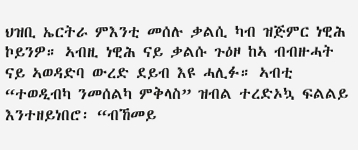ህዝቢ ኤርትራ ምእንቲ መሰሉ ቃልሲ ካብ ዝጅምር ነዊሕ ኮይንዎ። ኣብዚ ነዊሕ ናይ ቃልሱ ጉዕዞ ከኣ ብብዙሓት ናይ ኣወዳድባ ውረድ ደይብ እዩ ሓሊፉ። ኣብቲ “ተወዲብካ ንመሰልካ ምቅላስ” ዝብል ተረድኦኳ ፍልልይ እንተዘይነበሮ፡ “ብኸመይ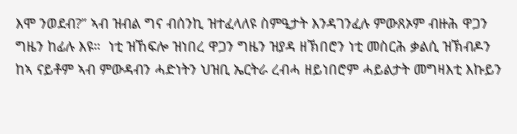እሞ ንወደብ?” ኣብ ዝብል ግና ብሰንኪ ዝተፈላለዩ ስምዒታት እንዳገንፈሉ ምውጸኦም ብዙሕ ዋጋን ግዜን ከፊሉ እዩ።  ነቲ ዝኸፍሎ ዝነበረ ዋጋን ግዜን ዝያዳ ዘኽበሮን ነቲ መስርሕ ቃልሲ ዝኽብዶን ከኣ ናይቶም ኣብ ምውዳብን ሓድነትን ህዝቢ ኤርትራ ረብሓ ዘይነበሮም ሓይልታት መግዛእቲ እኩይን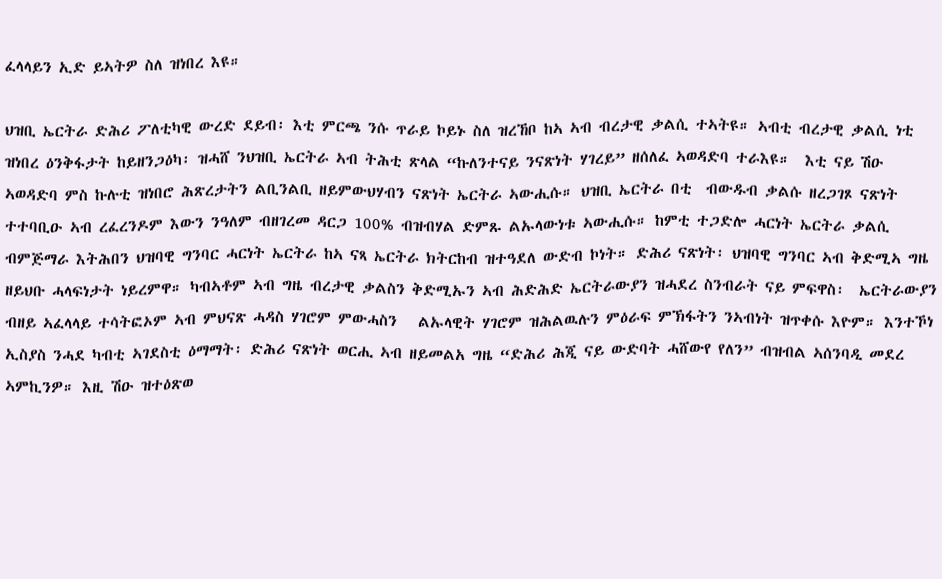ፈላላይን ኢድ ይኣትዎ ስለ ዝነበረ እዩ።

ህዝቢ ኤርትራ ድሕሪ ፖለቲካዊ ውረድ ደይብ፡ እቲ ምርጫ ንሱ ጥራይ ኮይኑ ስለ ዝረኸቦ ከኣ ኣብ ብረታዊ ቃልሲ ተኣትዩ። ኣብቲ ብረታዊ ቃልሲ ነቲ ዝነበረ ዕንቅፋታት ከይዘንጋዕካ፡ ዝሓሸ ንህዝቢ ኤርትራ ኣብ ትሕቲ ጽላል “ኩለንተናይ ንናጽነት ሃገረይ” ዘሰለፈ ኣወዳድባ ተራእዩ።  እቲ ናይ ሽዑ ኣወዳድባ ምስ ኩሉቲ ዝነበሮ ሕጽረታትን ልቢንልቢ ዘይምውህሃብን ናጽነት ኤርትራ ኣውሒሱ። ህዝቢ ኤርትራ በቲ  ብውዱብ ቃልሱ ዘረጋገጾ ናጽነት ተተባቢዑ ኣብ ረፈረንዶም እውን ንዓለም ብዘገረመ ዳርጋ 100% ብዝብሃል ድምጹ ልኡላውነቱ ኣውሒሱ። ከምቲ ተጋድሎ ሓርነት ኤርትራ ቃልሲ ብምጅማራ እትሕበን ህዝባዊ ግንባር ሓርነት ኤርትራ ከኣ ናጻ ኤርትራ ክትርከብ ዝተዓደለ ውድብ ኮነት። ድሕሪ ናጽነት፡ ህዝባዊ ግንባር ኣብ ቅድሚኣ ግዜ ዘይህቡ ሓላፍነታት ነይረምዋ። ካብኣቶም ኣብ ግዜ ብረታዊ ቃልስን ቅድሚኡን ኣብ ሕድሕድ ኤርትራውያን ዝሓደረ ስንብራት ናይ ምፍዋስ፡  ኤርትራውያን ብዘይ ኣፈላላይ ተሳትፎኦም ኣብ ምህናጽ ሓዳስ ሃገሮም ምውሓስን   ልኡላዊት ሃገሮም ዝሕልዉሉን ምዕራፍ ምኽፋትን ንኣብነት ዝጥቀሱ እዮም። እንተኾነ ኢስያስ ንሓደ ካብቲ ኣገደስቲ ዕማማት፡ ድሕሪ ናጽነት ወርሒ ኣብ ዘይመልአ ግዜ “ድሕሪ ሕጂ ናይ ውድባት ሓሸውየ የለን” ብዝብል ኣሰንባዲ መደረ ኣምኪንዎ። እዚ ሽዑ ዝተዕጽወ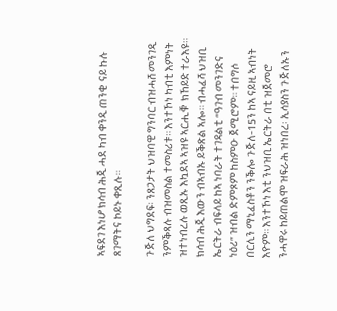ኣፍደገ እነሆ ክሳብ ሕጂ ሓደ ካብ ቀንዲ ጠንቂ  ናይ ኩሉ ጸገማትና ኮይኑ ቀጺሉ።

ጉጅለ ህግደፍ፡ ንጸጋታት ህዝባዊ ግንባር ብዝሓሸ መንገዲ ንምቕጻሉ ብዝመስል ተመስሪቱ። እንተኾነ ካብቲ እምነት ዝተነብረሉ ወጺኡ እኳደኣ ኣዝዩ ኣርሒቑ  ክኸይድ ተራእዩ። ክሳብ ሕጂ እውን ብኣብኡ ይቕጽል ኣሎ። ብሓፈሻ ህዝቢ ኤርትራ ብፍላይ ከኣ ነባራት ተገዳልቲ “ዓገብ መንገድና ነዕሪ” ዝብል ድምጾም ከስምዑ ጀሚሮም። ተበግሶ በርሊን ማኒፈስቶን ንቕሎ ጉጅለ-15ን ከኣ ናይዚ ኣብነት እዮም። እንተኾነ እቲ ንህዝቢ ኤርትራ በቲ ዝጀመሮ ንሓዋሩ ከይጠልሞ ዝፍራሕ ዝነበረ፡ ኢሳያስን ጉጅለኡን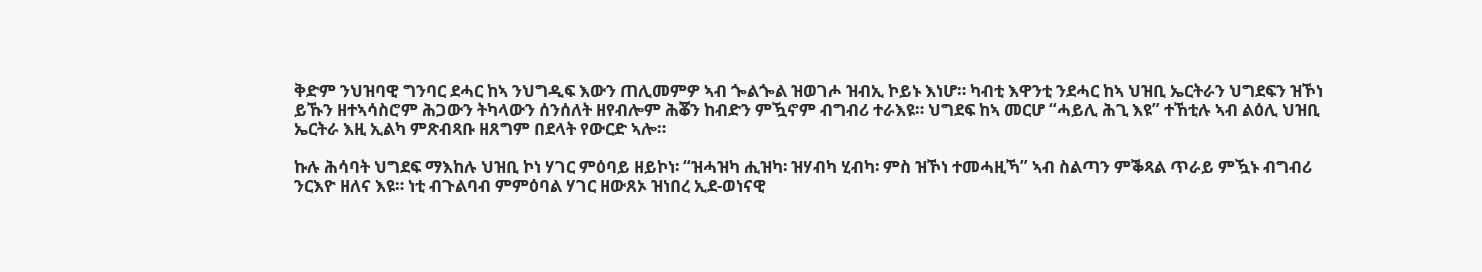ቅድም ንህዝባዊ ግንባር ደሓር ከኣ ንህግዲፍ እውን ጠሊመምዎ ኣብ ጐልጐል ዝወገሖ ዝብኢ ኮይኑ እነሆ። ካብቲ እዋንቲ ንደሓር ከኣ ህዝቢ ኤርትራን ህግደፍን ዝኾነ ይኹን ዘተኣሳስሮም ሕጋውን ትካላውን ሰንሰለት ዘየብሎም ሕቖን ከብድን ምዃኖም ብግብሪ ተራእዩ። ህግደፍ ከኣ መርሆ “ሓይሊ ሕጊ እዩ” ተኸቲሉ ኣብ ልዕሊ ህዝቢ ኤርትራ እዚ ኢልካ ምጽብጻቡ ዘጸግም በደላት የውርድ ኣሎ።

ኩሉ ሕሳባት ህግደፍ ማእከሉ ህዝቢ ኮነ ሃገር ምዕባይ ዘይኮነ፡ “ዝሓዝካ ሒዝካ፡ ዝሃብካ ሂብካ፡ ምስ ዝኾነ ተመሓዚኻ” ኣብ ስልጣን ምቕጻል ጥራይ ምዃኑ ብግብሪ ንርእዮ ዘለና እዩ። ነቲ ብጉልባብ ምምዕባል ሃገር ዘውጸኦ ዝነበረ ኢደ-ወነናዊ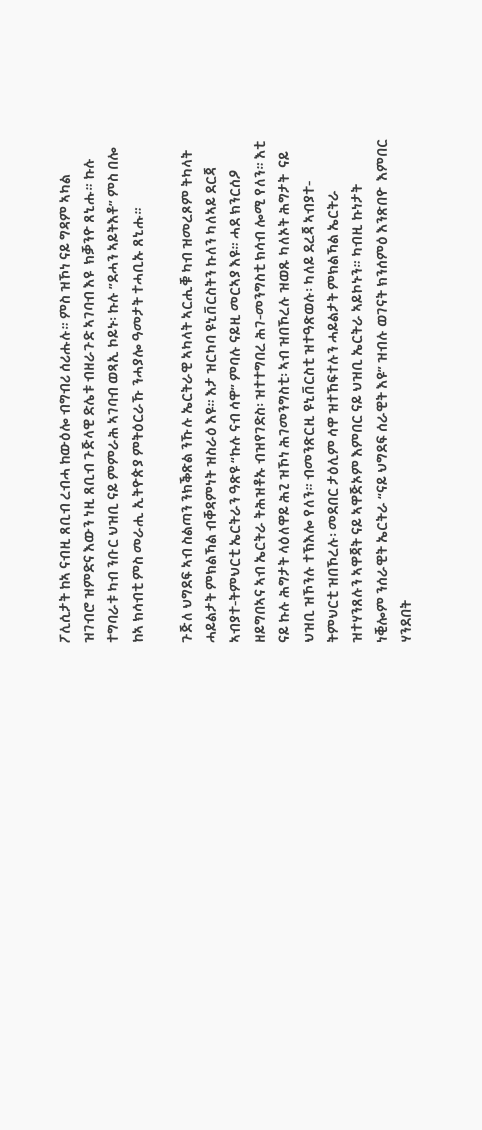ፖሊሲታት ከኣ ናብዚ ጸቢብ ረብሓ ከውዕሎ ብግብሪ ሰሪሑሉ። ምስ ዝኾነ ናይ ግዳም ኣካል ዝገብሮ ዝምድና እውን ነዚ ጸቢብ ጉጅላዊ ድሌቱ ብዘራጉድ ኣገባብ እዩ  ክቓንዮ ጸኒሑ። ኩሉ ተግባራቱ ካብ ንቡር ህዝቢ ናይ ምምራሕ ኣገባብ ወጻኢ ኮይኑ፡ ኩሉ ”ደሓን ኣይትእቶ” ምስ በሎ ከኣ ክሳብቲ ምስ መራሒ ኢትዮጵያ ምትዕርራኹ ንሓያሎ ዓመታት ተሓቢኡ ጸኒሑ።

ጉጅለ ህግደፍ ኣብ ስልጣን ንክቕጽል ንኹሉ ኤርትራዊ ኣካላት ኣርሒቑ ካብ ዝመረጾም ትካላት ሓይልታት ምክልኻል ብቐዳምነት ዝስራዕ እዩ። እታ ዝርካባ ዩኒቨርስትን ኩለን ካለኣይ ደርጃ ኣብያተ-ትምህርቲ ኤርትራን ዓጽዩ “ኩሉ ናብ ሳዋ” ምባሉ ናይዚ መርኣያ እዩ። ሓደ ክንርሰዖ ዘይግበኣና ኣብ ኤርትራ ትሕዝቶኡ ብዝየገድስ፡ ዝተተግበረ ሕገ-መንግስቲ ክሳብ ሎሚ የለን። እቲ ናይ ኩሉ ሕግታት ላዕለዋይ ሕጊ ዝኾነ ሕገመንግስቲ፡ ኣብ ዝበኾረሉ ዝወጹ ካለኦት ሕግታት  ናይ ህዝቢ ዝኾንሉ ተኽእሎ የለን። ብመንጽርዚ ዩኒቨርስቲ ዝተዓጽወሉ፡ ካለይ ደረጃ ኣብያተ-ትምህርቲ ዝበኾረሉ፡ መደበር ታዕሊም ሳዋ ዝተኸፍተሉን ሓይልታት ምክልኻል ኤርትራ ዝተሃንጸሉን ኣዋጃት ናይ ኣዋጅኦም እምበር ናይ ህዝቢ ኤርትራ ኣይኮኑን። ካብዚ ኩነታት ነቒሎም ንሰራዊት ኤርትራ “ናይ ህግደፍ ሰራዊት እዩ” ዝብሉ ወገናት ክንሰምዕ እንጽበዮ  እምበር ሃንደበት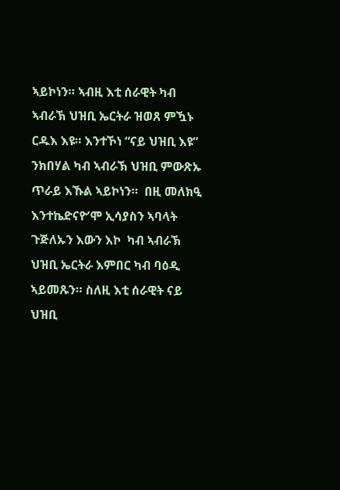ኣይኮነን። ኣብዚ እቲ ሰራዊት ካብ ኣብራኽ ህዝቢ ኤርትራ ዝወጸ ምዃኑ ርዱእ እዩ። እንተኾነ “ናይ ህዝቢ እዩ” ንክበሃል ካብ ኣብራኽ ህዝቢ ምውጽኡ ጥራይ እኹል ኣይኮነን።  በዚ መለክዒ እንተኬድናዮ’ሞ ኢሳያስን ኣባላት ጉጅለኡን እውን እኮ  ካብ ኣብራኽ ህዝቢ ኤርትራ እምበር ካብ ባዕዲ ኣይመጹን። ስለዚ እቲ ሰራዊት ናይ ህዝቢ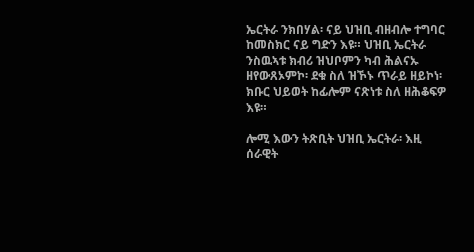ኤርትራ ንክበሃል፡ ናይ ህዝቢ ብዘብሎ ተግባር ከመስክር ናይ ግድን እዩ። ህዝቢ ኤርትራ ንስዉኣቱ ክብሪ ዝህቦምን ካብ ሕልናኡ ዘየውጸኦምኮ፡ ደቁ ስለ ዝኾኑ ጥራይ ዘይኮነ፡ ክቡር ህይወት ከፊሎም ናጽነቱ ስለ ዘሕቆፍዎ እዩ።

ሎሚ እውን ትጽቢት ህዝቢ ኤርትራ፡ እዚ ሰራዊት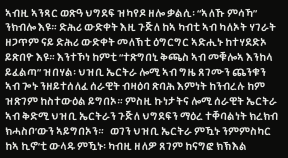ኣብዚ ኣንጻር ወጽዓ ህግደፍ ዝካየዶ ዘሎ ቃልሲ፡ “ኣለኹ ምሳኻ” ንክብሎ እዩ። ድሕሪ ውድቀት እዚ ጉጅለ ከኣ ካብቲ ኣብ ካለኦት ሃገራት ዘጋጥም ናይ ድሕሪ ውድቀት መለኽቲ ዕግርግር ኣድሒኑ ከተሃደድኦ ይጽበዮ እዩ። እንተኾነ ከምቲ “ተጽግበኒ ቅጫስ ኣብ መቑሎኣ እንከላ ይፈልጣ” ዝበሃል፡ ህዝቢ ኤርትራ ሎሚ ኣብ ግዜ ጸገሙን ጨንቁን ኣብ ጐኑ ንዘይተሰለፈ ሰራዊት ብዛዕባ ጽባሕ እምነት ከንብረሉ ከም ዝጽገም ከስተውዕል ይግበኦ። ምስዚ ኩነታትና ሎሚ ሰራዊት ኤርትራ ኣብ ቅድሚ ህዝቢ ኤርትራን ጉጅለ ህግደፍን ማዕረ ተቐባልነት ክረክብ ክሓስቦ’ውን ኣይግበኦን።   ወገን ህዝቢ ኤርትራ ምዃኑ ንምምስካር ከኣ ኪኖ’ቲ ውላዱ ምዃኑ፡ ካብዚ ዘለዎ ጸገም ከናግፎ ክኽእል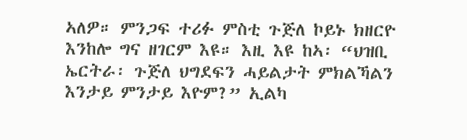ኣለዎ። ምንጋፍ ተሪፉ ምስቲ ጉጅለ ኮይኑ ክዘርዮ እንከሎ ግና ዘገርም እዩ። እዚ እዩ ከኣ፡ “ህዝቢ ኤርትራ፡ ጉጅለ ህግደፍን ሓይልታት ምክልኻልን እንታይ ምንታይ እዮም?” ኢልካ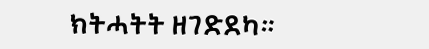ክትሓትት ዘገድደካ።